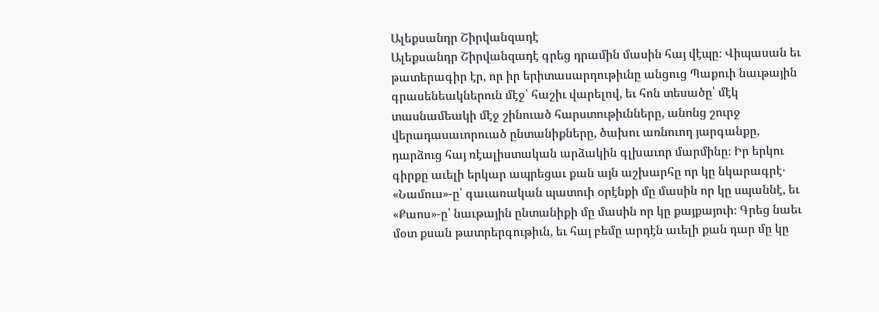Ալեքսանդր Շիրվանզադէ
Ալեքսանդր Շիրվանզադէ գրեց դրամին մասին հայ վէպը։ Վիպասան եւ թատերագիր էր, որ իր երիտասարդութիւնը անցուց Պաքուի նաւթային գրասենեակներուն մէջ՝ հաշիւ վարելով, եւ հոն տեսածը՝ մէկ տասնամեակի մէջ շինուած հարստութիւնները, անոնց շուրջ վերադասաւորուած ընտանիքները, ծախու առնուող յարգանքը, դարձուց հայ ռէալիստական արձակին գլխաւոր մարմինը։ Իր երկու գիրքը աւելի երկար ապրեցաւ քան այն աշխարհը որ կը նկարագրէ․ «Նամուս»-ը՝ գաւառական պատուի օրէնքի մը մասին որ կը սպաննէ, եւ «Քաոս»-ը՝ նաւթային ընտանիքի մը մասին որ կը քայքայուի։ Գրեց նաեւ մօտ քսան թատրերգութիւն, եւ հայ բեմը արդէն աւելի քան դար մը կը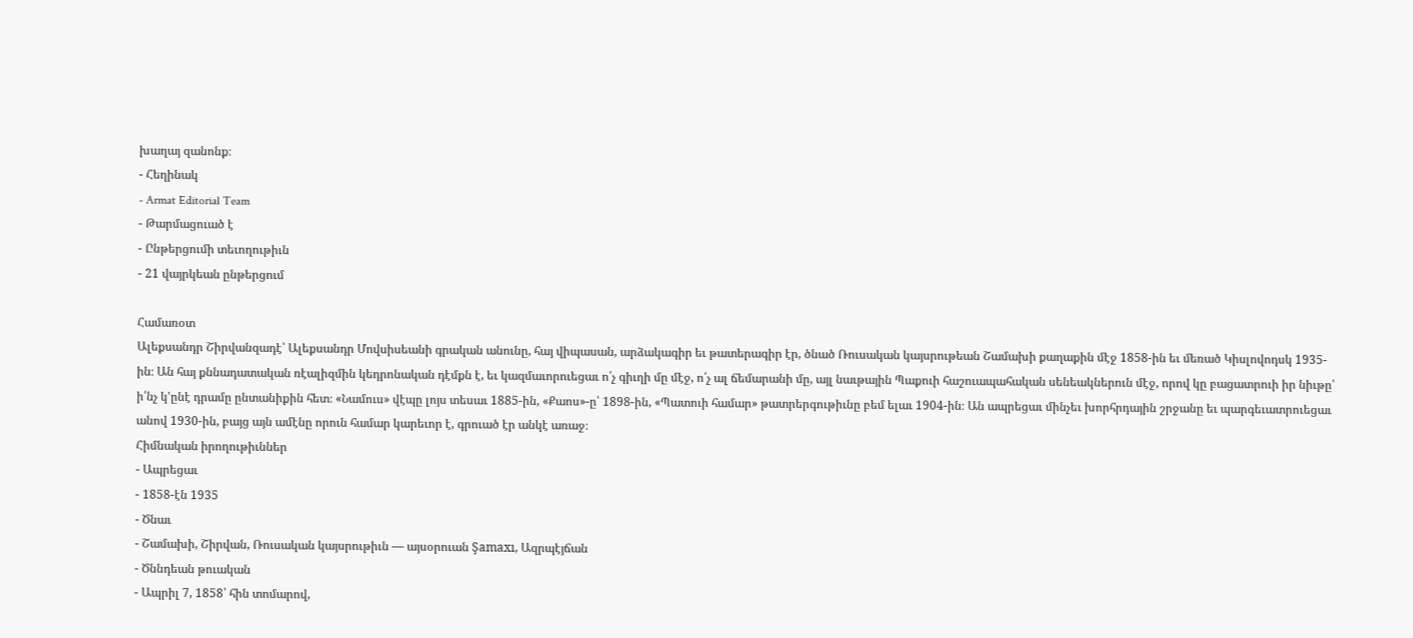խաղայ զանոնք։
- Հեղինակ
- Armat Editorial Team
- Թարմացուած է
- Ընթերցումի տեւողութիւն
- 21 վայրկեան ընթերցում

Համառօտ
Ալեքսանդր Շիրվանզադէ՝ Ալեքսանդր Մովսիսեանի գրական անունը, հայ վիպասան, արձակագիր եւ թատերագիր էր, ծնած Ռուսական կայսրութեան Շամախի քաղաքին մէջ 1858-ին եւ մեռած Կիսլովոդսկ 1935-ին։ Ան հայ քննադատական ռէալիզմին կեդրոնական դէմքն է, եւ կազմաւորուեցաւ ո՛չ գիւղի մը մէջ, ո՛չ ալ ճեմարանի մը, այլ նաւթային Պաքուի հաշուապահական սենեակներուն մէջ, որով կը բացատրուի իր նիւթը՝ ի՛նչ կ'ընէ դրամը ընտանիքին հետ։ «Նամուս» վէպը լոյս տեսաւ 1885-ին, «Քաոս»-ը՝ 1898-ին, «Պատուի համար» թատրերգութիւնը բեմ ելաւ 1904-ին։ Ան ապրեցաւ մինչեւ խորհրդային շրջանը եւ պարգեւատրուեցաւ անով 1930-ին, բայց այն ամէնը որուն համար կարեւոր է, գրուած էր անկէ առաջ։
Հիմնական իրողութիւններ
- Ապրեցաւ
- 1858-էն 1935
- Ծնաւ
- Շամախի, Շիրվան, Ռուսական կայսրութիւն — այսօրուան Şamaxı, Ազրպէյճան
- Ծննդեան թուական
- Ապրիլ 7, 1858՝ հին տոմարով,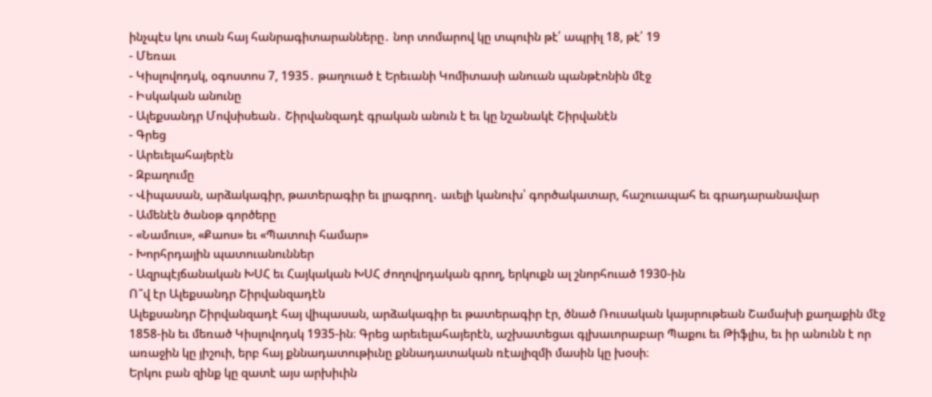ինչպէս կու տան հայ հանրագիտարանները․ նոր տոմարով կը տպուին թէ՛ ապրիլ 18, թէ՛ 19
- Մեռաւ
- Կիսլովոդսկ, օգոստոս 7, 1935․ թաղուած է Երեւանի Կոմիտասի անուան պանթէոնին մէջ
- Իսկական անունը
- Ալեքսանդր Մովսիսեան․ Շիրվանզադէ գրական անուն է եւ կը նշանակէ Շիրվանէն
- Գրեց
- Արեւելահայերէն
- Զբաղումը
- Վիպասան, արձակագիր, թատերագիր եւ լրագրող․ աւելի կանուխ՝ գործակատար, հաշուապահ եւ գրադարանավար
- Ամենէն ծանօթ գործերը
- «Նամուս», «Քաոս» եւ «Պատուի համար»
- Խորհրդային պատուանուններ
- Ազրպէյճանական ԽՍՀ եւ Հայկական ԽՍՀ ժողովրդական գրող, երկուքն ալ շնորհուած 1930-ին
Ո՞վ էր Ալեքսանդր Շիրվանզադէն
Ալեքսանդր Շիրվանզադէ հայ վիպասան, արձակագիր եւ թատերագիր էր, ծնած Ռուսական կայսրութեան Շամախի քաղաքին մէջ 1858-ին եւ մեռած Կիսլովոդսկ 1935-ին։ Գրեց արեւելահայերէն, աշխատեցաւ գլխաւորաբար Պաքու եւ Թիֆլիս, եւ իր անունն է որ առաջին կը յիշուի, երբ հայ քննադատութիւնը քննադատական ռէալիզմի մասին կը խօսի։
Երկու բան զինք կը զատէ այս արխիւին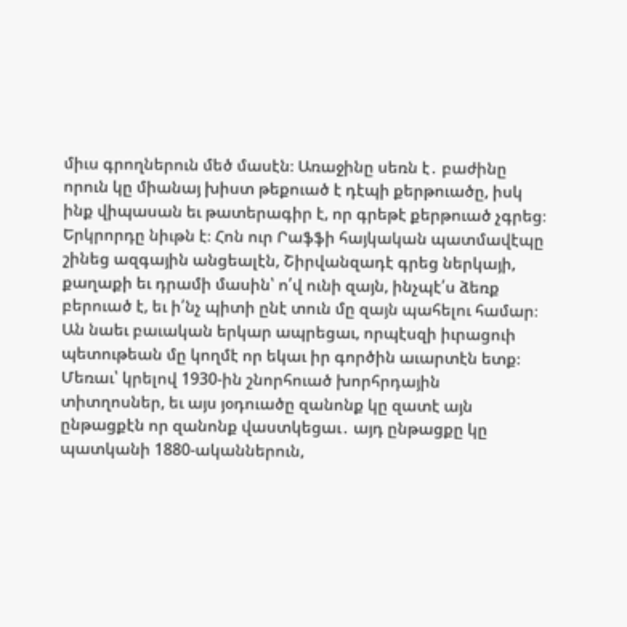միւս գրողներուն մեծ մասէն։ Առաջինը սեռն է․ բաժինը որուն կը միանայ խիստ թեքուած է դէպի քերթուածը, իսկ ինք վիպասան եւ թատերագիր է, որ գրեթէ քերթուած չգրեց։ Երկրորդը նիւթն է։ Հոն ուր Րաֆֆի հայկական պատմավէպը շինեց ազգային անցեալէն, Շիրվանզադէ գրեց ներկայի, քաղաքի եւ դրամի մասին՝ ո՛վ ունի զայն, ինչպէ՛ս ձեռք բերուած է, եւ ի՛նչ պիտի ընէ տուն մը զայն պահելու համար։
Ան նաեւ բաւական երկար ապրեցաւ, որպէսզի իւրացուի պետութեան մը կողմէ որ եկաւ իր գործին աւարտէն ետք։ Մեռաւ՝ կրելով 1930-ին շնորհուած խորհրդային տիտղոսներ, եւ այս յօդուածը զանոնք կը զատէ այն ընթացքէն որ զանոնք վաստկեցաւ․ այդ ընթացքը կը պատկանի 1880-ականներուն,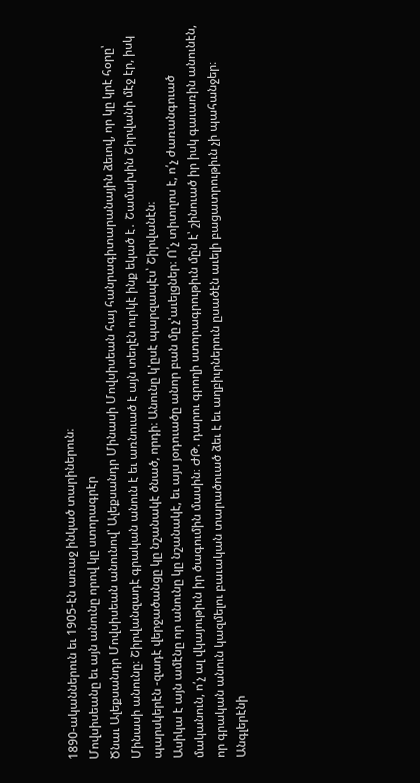1890-ականներուն եւ 1905-էն առաջ ինկած տարիներուն։
Մովսիսեանը եւ այն անունը որով կը ստորագրէր
Ծնաւ Ալեքսանդր Մովսիսեան անունով՝ Ալեքսանդր Մինասի Մովսիսեան հայ հանրագիտարանային ձեւով, որ կը կրէ հօրը՝ Մինասի անունը։ Շիրվանզադէ գրական անուն է եւ առնուած է այն տեղէն ուրկէ ինք եկած է․ Շամախին Շիրվանի մէջ էր, իսկ պարսկերէն -զադէ վերջածանցը կը նշանակէ ծնած, որդի։ Անունը կ'ըսէ պարզապէս՝ Շիրվանէն։
Ասիկա է այն ամէնը որ անունը կը նշանակէ, եւ այս յօդուածը անոր բան մը չ'աւելցներ։ Ո՛չ տիտղոս է, ո՛չ ժառանգուած մականուն, ո՛չ ալ վկայութիւն իր ծագումին մասին։ ԺԹ. դարու գրողի ստորագրութիւն մըն է՝ շինուած իր իսկ գաւառին անունէն, որ գրական անուն կազմելու բաւական տարածուած ձեւ է եւ աղբիւրներուն ըսածէն աւելի բացատրութիւն չի պահանջեր։
Անգլերէնի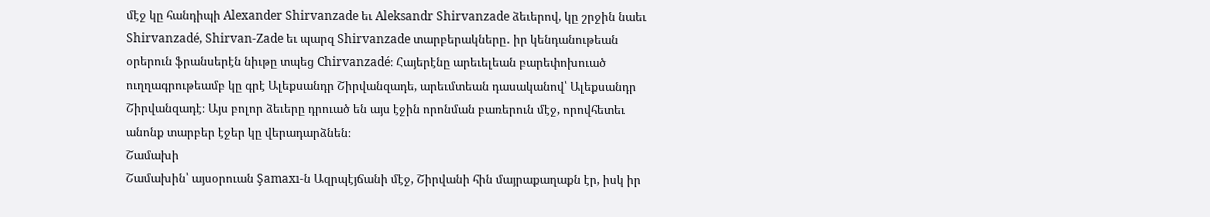մէջ կը հանդիպի Alexander Shirvanzade եւ Aleksandr Shirvanzade ձեւերով, կը շրջին նաեւ Shirvanzadé, Shirvan-Zade եւ պարզ Shirvanzade տարբերակները․ իր կենդանութեան օրերուն ֆրանսերէն նիւթը տպեց Chirvanzadé։ Հայերէնը արեւելեան բարեփոխուած ուղղագրութեամբ կը գրէ Ալեքսանդր Շիրվանզադե, արեւմտեան դասականով՝ Ալեքսանդր Շիրվանզադէ։ Այս բոլոր ձեւերը դրուած են այս էջին որոնման բառերուն մէջ, որովհետեւ անոնք տարբեր էջեր կը վերադարձնեն։
Շամախի
Շամախին՝ այսօրուան Şamaxı-ն Ազրպէյճանի մէջ, Շիրվանի հին մայրաքաղաքն էր, իսկ իր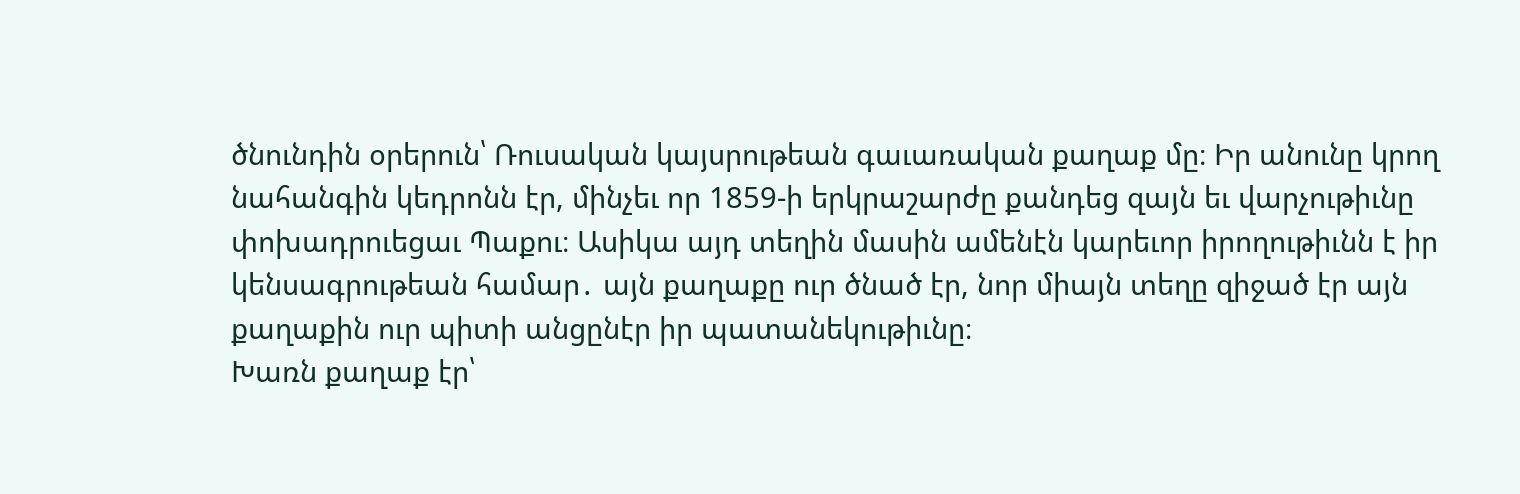ծնունդին օրերուն՝ Ռուսական կայսրութեան գաւառական քաղաք մը։ Իր անունը կրող նահանգին կեդրոնն էր, մինչեւ որ 1859-ի երկրաշարժը քանդեց զայն եւ վարչութիւնը փոխադրուեցաւ Պաքու։ Ասիկա այդ տեղին մասին ամենէն կարեւոր իրողութիւնն է իր կենսագրութեան համար․ այն քաղաքը ուր ծնած էր, նոր միայն տեղը զիջած էր այն քաղաքին ուր պիտի անցընէր իր պատանեկութիւնը։
Խառն քաղաք էր՝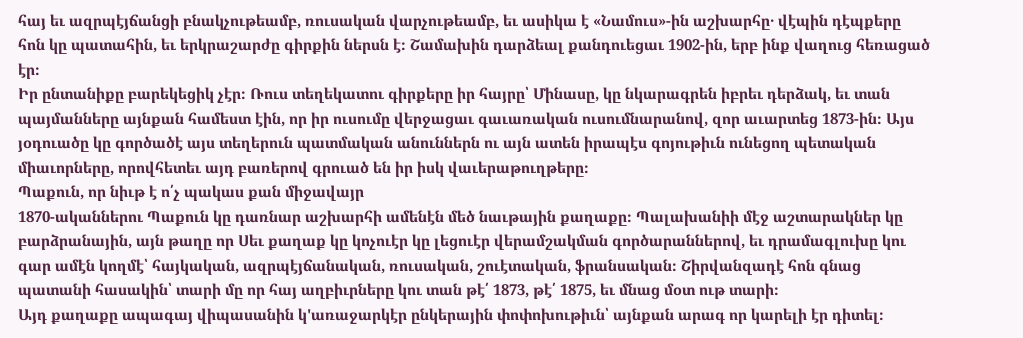հայ եւ ազրպէյճանցի բնակչութեամբ, ռուսական վարչութեամբ, եւ ասիկա է «Նամուս»-ին աշխարհը․ վէպին դէպքերը հոն կը պատահին, եւ երկրաշարժը գիրքին ներսն է։ Շամախին դարձեալ քանդուեցաւ 1902-ին, երբ ինք վաղուց հեռացած էր։
Իր ընտանիքը բարեկեցիկ չէր։ Ռուս տեղեկատու գիրքերը իր հայրը՝ Մինասը, կը նկարագրեն իբրեւ դերձակ, եւ տան պայմանները այնքան համեստ էին, որ իր ուսումը վերջացաւ գաւառական ուսումնարանով, զոր աւարտեց 1873-ին։ Այս յօդուածը կը գործածէ այս տեղերուն պատմական անուններն ու այն ատեն իրապէս գոյութիւն ունեցող պետական միաւորները, որովհետեւ այդ բառերով գրուած են իր իսկ վաւերաթուղթերը։
Պաքուն, որ նիւթ է ո՛չ պակաս քան միջավայր
1870-ականներու Պաքուն կը դառնար աշխարհի ամենէն մեծ նաւթային քաղաքը։ Պալախանիի մէջ աշտարակներ կը բարձրանային, այն թաղը որ Սեւ քաղաք կը կոչուէր կը լեցուէր վերամշակման գործարաններով, եւ դրամագլուխը կու գար ամէն կողմէ՝ հայկական, ազրպէյճանական, ռուսական, շուէտական, ֆրանսական։ Շիրվանզադէ հոն գնաց պատանի հասակին՝ տարի մը որ հայ աղբիւրները կու տան թէ՛ 1873, թէ՛ 1875, եւ մնաց մօտ ութ տարի։
Այդ քաղաքը ապագայ վիպասանին կ'առաջարկէր ընկերային փոփոխութիւն՝ այնքան արագ որ կարելի էր դիտել։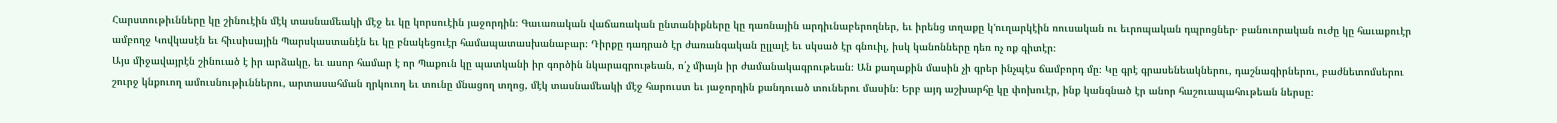Հարստութիւնները կը շինուէին մէկ տասնամեակի մէջ եւ կը կորսուէին յաջորդին։ Գաւառական վաճառական ընտանիքները կը դառնային արդիւնաբերողներ, եւ իրենց տղաքը կ'ուղարկէին ռուսական ու եւրոպական դպրոցներ․ բանուորական ուժը կը հաւաքուէր ամբողջ Կովկասէն եւ հիւսիսային Պարսկաստանէն եւ կը բնակեցուէր համապատասխանաբար։ Դիրքը դադրած էր ժառանգական ըլլալէ եւ սկսած էր գնուիլ, իսկ կանոնները դեռ ոչ ոք գիտէր։
Այս միջավայրէն շինուած է իր արձակը, եւ ասոր համար է որ Պաքուն կը պատկանի իր գործին նկարագրութեան, ո՛չ միայն իր ժամանակագրութեան։ Ան քաղաքին մասին չի գրեր ինչպէս ճամբորդ մը։ Կը գրէ գրասենեակներու, դաշնագիրներու, բաժնետոմսերու շուրջ կնքուող ամուսնութիւններու, արտասահման ղրկուող եւ տունը մնացող տղոց, մէկ տասնամեակի մէջ հարուստ եւ յաջորդին քանդուած տուներու մասին։ Երբ այդ աշխարհը կը փոխուէր, ինք կանգնած էր անոր հաշուապահութեան ներսը։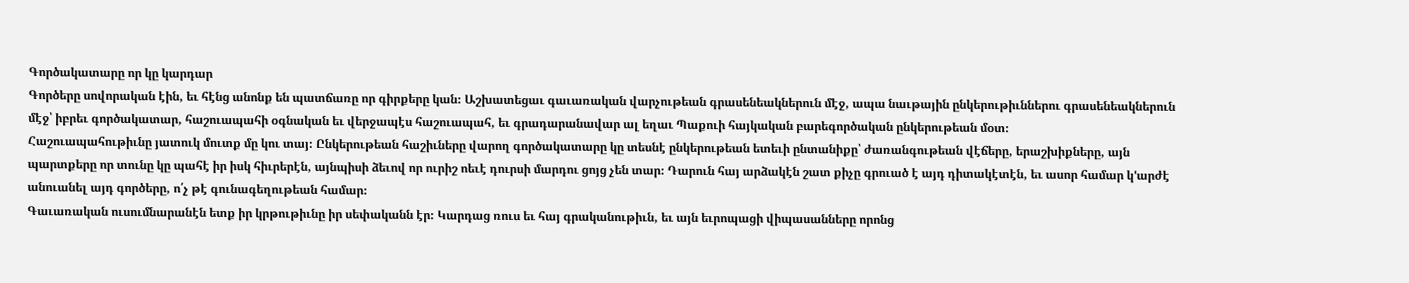Գործակատարը որ կը կարդար
Գործերը սովորական էին, եւ հէնց անոնք են պատճառը որ գիրքերը կան։ Աշխատեցաւ գաւառական վարչութեան գրասենեակներուն մէջ, ապա նաւթային ընկերութիւններու գրասենեակներուն մէջ՝ իբրեւ գործակատար, հաշուապահի օգնական եւ վերջապէս հաշուապահ, եւ գրադարանավար ալ եղաւ Պաքուի հայկական բարեգործական ընկերութեան մօտ։
Հաշուապահութիւնը յատուկ մուտք մը կու տայ։ Ընկերութեան հաշիւները վարող գործակատարը կը տեսնէ ընկերութեան ետեւի ընտանիքը՝ ժառանգութեան վէճերը, երաշխիքները, այն պարտքերը որ տունը կը պահէ իր իսկ հիւրերէն, այնպիսի ձեւով որ ուրիշ ոեւէ դուրսի մարդու ցոյց չեն տար։ Դարուն հայ արձակէն շատ քիչը գրուած է այդ դիտակէտէն, եւ ասոր համար կ'արժէ անուանել այդ գործերը, ո՛չ թէ գունագեղութեան համար։
Գաւառական ուսումնարանէն ետք իր կրթութիւնը իր սեփականն էր։ Կարդաց ռուս եւ հայ գրականութիւն, եւ այն եւրոպացի վիպասանները որոնց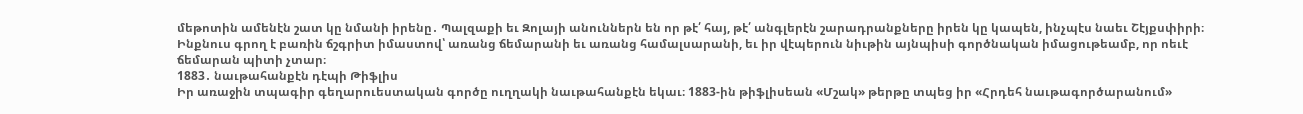մեթոտին ամենէն շատ կը նմանի իրենը․ Պալզաքի եւ Զոլայի անուններն են որ թէ՛ հայ, թէ՛ անգլերէն շարադրանքները իրեն կը կապեն, ինչպէս նաեւ Շէյքսփիրի։ Ինքնուս գրող է բառին ճշգրիտ իմաստով՝ առանց ճեմարանի եւ առանց համալսարանի, եւ իր վէպերուն նիւթին այնպիսի գործնական իմացութեամբ, որ ոեւէ ճեմարան պիտի չտար։
1883․ նաւթահանքէն դէպի Թիֆլիս
Իր առաջին տպագիր գեղարուեստական գործը ուղղակի նաւթահանքէն եկաւ։ 1883-ին թիֆլիսեան «Մշակ» թերթը տպեց իր «Հրդեհ նաւթագործարանում»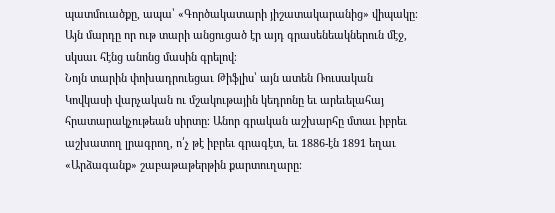պատմուածքը, ապա՝ «Գործակատարի յիշատակարանից» վիպակը։ Այն մարդը որ ութ տարի անցուցած էր այդ գրասենեակներուն մէջ, սկսաւ հէնց անոնց մասին գրելով։
Նոյն տարին փոխադրուեցաւ Թիֆլիս՝ այն ատեն Ռուսական Կովկասի վարչական ու մշակութային կեդրոնը եւ արեւելահայ հրատարակչութեան սիրտը։ Անոր գրական աշխարհը մտաւ իբրեւ աշխատող լրագրող, ո՛չ թէ իբրեւ գրագէտ, եւ 1886-էն 1891 եղաւ «Արձագանք» շաբաթաթերթին քարտուղարը։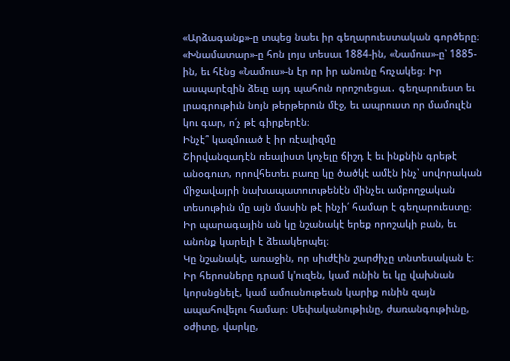«Արձագանք»-ը տպեց նաեւ իր գեղարուեստական գործերը։ «Խնամատար»-ը հոն լոյս տեսաւ 1884-ին, «Նամուս»-ը՝ 1885-ին, եւ հէնց «Նամուս»-ն էր որ իր անունը հռչակեց։ Իր ասպարէզին ձեւը այդ պահուն որոշուեցաւ․ գեղարուեստ եւ լրագրութիւն նոյն թերթերուն մէջ, եւ ապրուստ որ մամուլէն կու գար, ո՛չ թէ գիրքերէն։
Ինչէ՞ կազմուած է իր ռէալիզմը
Շիրվանզադէն ռեալիստ կոչելը ճիշդ է եւ ինքնին գրեթէ անօգուտ, որովհետեւ բառը կը ծածկէ ամէն ինչ՝ սովորական միջավայրի նախապատուութենէն մինչեւ ամբողջական տեսութիւն մը այն մասին թէ ինչի՛ համար է գեղարուեստը։ Իր պարագային ան կը նշանակէ երեք որոշակի բան, եւ անոնք կարելի է ձեւակերպել։
Կը նշանակէ, առաջին, որ սիւժէին շարժիչը տնտեսական է։ Իր հերոսները դրամ կ'ուզեն, կամ ունին եւ կը վախնան կորսնցնելէ, կամ ամուսնութեան կարիք ունին զայն ապահովելու համար։ Սեփականութիւնը, ժառանգութիւնը, օժիտը, վարկը,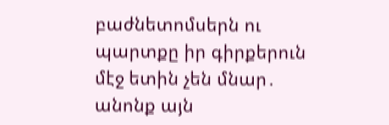բաժնետոմսերն ու պարտքը իր գիրքերուն մէջ ետին չեն մնար․ անոնք այն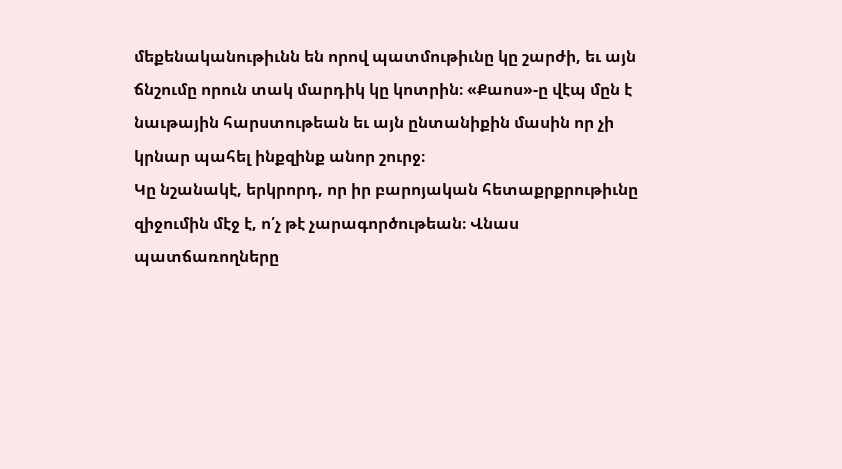մեքենականութիւնն են որով պատմութիւնը կը շարժի, եւ այն ճնշումը որուն տակ մարդիկ կը կոտրին։ «Քաոս»-ը վէպ մըն է նաւթային հարստութեան եւ այն ընտանիքին մասին որ չի կրնար պահել ինքզինք անոր շուրջ։
Կը նշանակէ, երկրորդ, որ իր բարոյական հետաքրքրութիւնը զիջումին մէջ է, ո՛չ թէ չարագործութեան։ Վնաս պատճառողները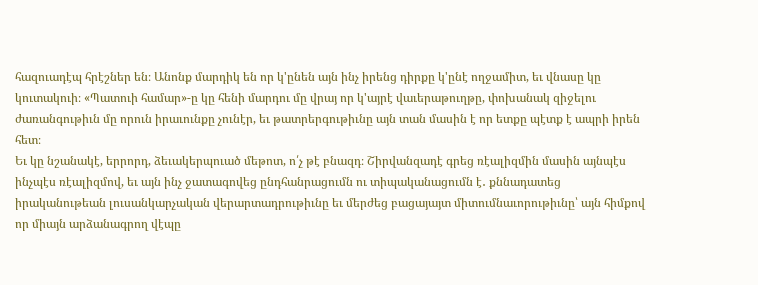հազուադէպ հրէշներ են։ Անոնք մարդիկ են որ կ'ընեն այն ինչ իրենց դիրքը կ'ընէ ողջամիտ, եւ վնասը կը կուտակուի։ «Պատուի համար»-ը կը հենի մարդու մը վրայ որ կ'այրէ վաւերաթուղթը, փոխանակ զիջելու ժառանգութիւն մը որուն իրաւունքը չունէր, եւ թատրերգութիւնը այն տան մասին է որ ետքը պէտք է ապրի իրեն հետ։
Եւ կը նշանակէ, երրորդ, ձեւակերպուած մեթոտ, ո՛չ թէ բնազդ։ Շիրվանզադէ գրեց ռէալիզմին մասին այնպէս ինչպէս ռէալիզմով, եւ այն ինչ ջատագովեց ընդհանրացումն ու տիպականացումն է․ քննադատեց իրականութեան լուսանկարչական վերարտադրութիւնը եւ մերժեց բացայայտ միտումնաւորութիւնը՝ այն հիմքով որ միայն արձանագրող վէպը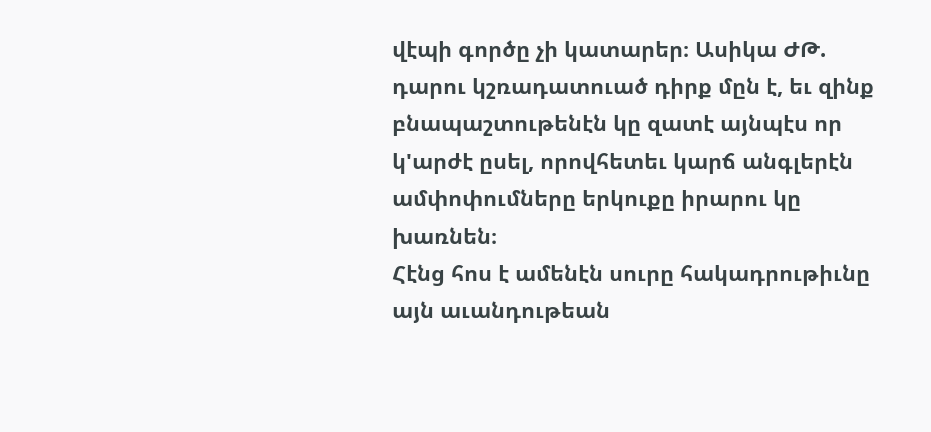վէպի գործը չի կատարեր։ Ասիկա ԺԹ. դարու կշռադատուած դիրք մըն է, եւ զինք բնապաշտութենէն կը զատէ այնպէս որ կ'արժէ ըսել, որովհետեւ կարճ անգլերէն ամփոփումները երկուքը իրարու կը խառնեն։
Հէնց հոս է ամենէն սուրը հակադրութիւնը այն աւանդութեան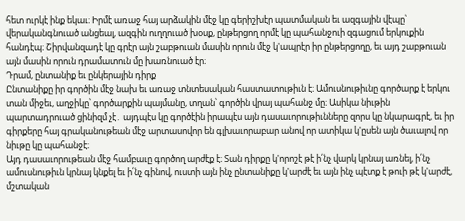հետ ուրկէ ինք եկաւ։ Իրմէ առաջ հայ արձակին մէջ կը գերիշխէր պատմական եւ ազգային վէպը՝ վերականգնուած անցեալ, ազգին ուղղուած խօսք, ընթերցող որմէ կը պահանջուի զգացում երկուքին հանդէպ։ Շիրվանզադէ կը գրէր այն շաբթուան մասին որուն մէջ կ'ապրէր իր ընթերցողը, եւ այդ շաբթուան այն մասին որուն դրամատուն մը խառնուած էր։
Դրամ, ընտանիք եւ ընկերային դիրք
Ընտանիքը իր գործին մէջ նախ եւ առաջ տնտեսական հաստատութիւն է։ Ամուսնութիւնը գործարք է երկու տան միջեւ, աղջիկը՝ գործարքին պայմանը, տղան՝ գործին վրայ պահանջ մը։ Ասիկա նիւթին պարտադրուած ցինիզմ չէ․ այդպէս կը գործէին իրապէս այն դասաւորութիւնները զորս կը նկարագրէ, եւ իր գիրքերը հայ գրականութեան մէջ արտասովոր են գլխաւորաբար անով որ ատիկա կ'ըսեն այն ծաւալով որ նիւթը կը պահանջէ։
Այդ դասաւորութեան մէջ համբաւը գործող արժէք է։ Տան դիրքը կ'որոշէ թէ ի՛նչ վարկ կրնայ առնել, ի՛նչ ամուսնութիւն կրնայ կնքել եւ ի՛նչ գինով, ուստի այն ինչ ընտանիքը կ'արժէ եւ այն ինչ պէտք է թուի թէ կ'արժէ, մշտական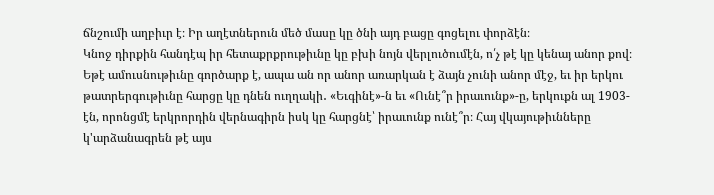ճնշումի աղբիւր է։ Իր աղէտներուն մեծ մասը կը ծնի այդ բացը գոցելու փորձէն։
Կնոջ դիրքին հանդէպ իր հետաքրքրութիւնը կը բխի նոյն վերլուծումէն, ո՛չ թէ կը կենայ անոր քով։ Եթէ ամուսնութիւնը գործարք է, ապա ան որ անոր առարկան է ձայն չունի անոր մէջ, եւ իր երկու թատրերգութիւնը հարցը կը դնեն ուղղակի․ «Եւգինէ»-ն եւ «Ունէ՞ր իրաւունք»-ը, երկուքն ալ 1903-էն, որոնցմէ երկրորդին վերնագիրն իսկ կը հարցնէ՝ իրաւունք ունէ՞ր։ Հայ վկայութիւնները կ'արձանագրեն թէ այս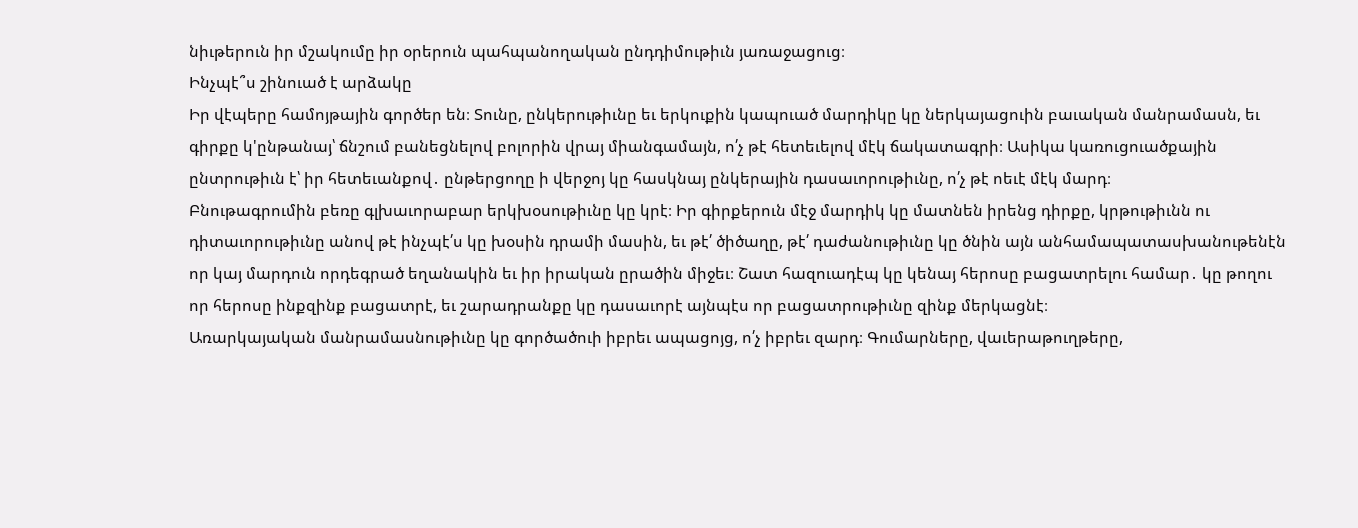նիւթերուն իր մշակումը իր օրերուն պահպանողական ընդդիմութիւն յառաջացուց։
Ինչպէ՞ս շինուած է արձակը
Իր վէպերը համոյթային գործեր են։ Տունը, ընկերութիւնը եւ երկուքին կապուած մարդիկը կը ներկայացուին բաւական մանրամասն, եւ գիրքը կ'ընթանայ՝ ճնշում բանեցնելով բոլորին վրայ միանգամայն, ո՛չ թէ հետեւելով մէկ ճակատագրի։ Ասիկա կառուցուածքային ընտրութիւն է՝ իր հետեւանքով․ ընթերցողը ի վերջոյ կը հասկնայ ընկերային դասաւորութիւնը, ո՛չ թէ ոեւէ մէկ մարդ։
Բնութագրումին բեռը գլխաւորաբար երկխօսութիւնը կը կրէ։ Իր գիրքերուն մէջ մարդիկ կը մատնեն իրենց դիրքը, կրթութիւնն ու դիտաւորութիւնը անով թէ ինչպէ՛ս կը խօսին դրամի մասին, եւ թէ՛ ծիծաղը, թէ՛ դաժանութիւնը կը ծնին այն անհամապատասխանութենէն որ կայ մարդուն որդեգրած եղանակին եւ իր իրական ըրածին միջեւ։ Շատ հազուադէպ կը կենայ հերոսը բացատրելու համար․ կը թողու որ հերոսը ինքզինք բացատրէ, եւ շարադրանքը կը դասաւորէ այնպէս որ բացատրութիւնը զինք մերկացնէ։
Առարկայական մանրամասնութիւնը կը գործածուի իբրեւ ապացոյց, ո՛չ իբրեւ զարդ։ Գումարները, վաւերաթուղթերը,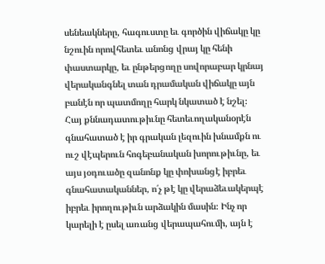սենեակները, հագուստը եւ գործին վիճակը կը նշուին որովհետեւ անոնց վրայ կը հենի փաստարկը, եւ ընթերցողը սովորաբար կրնայ վերականգնել տան դրամական վիճակը այն բանէն որ պատմողը հարկ նկատած է նշել։
Հայ քննադատութիւնը հետեւողականօրէն գնահատած է իր գրական լեզուին խնամքն ու ուշ վէպերուն հոգեբանական խորութիւնը, եւ այս յօդուածը զանոնք կը փոխանցէ իբրեւ գնահատականներ, ո՛չ թէ կը վերաձեւակերպէ իբրեւ իրողութիւն արձակին մասին։ Ինչ որ կարելի է ըսել առանց վերապահումի, այն է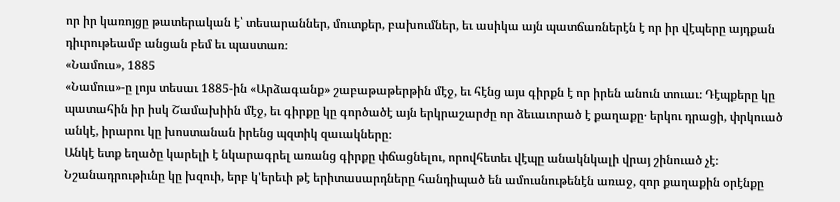որ իր կառոյցը թատերական է՝ տեսարաններ, մուտքեր, բախումներ, եւ ասիկա այն պատճառներէն է որ իր վէպերը այդքան դիւրութեամբ անցան բեմ եւ պաստառ։
«Նամուս», 1885
«Նամուս»-ը լոյս տեսաւ 1885-ին «Արձագանք» շաբաթաթերթին մէջ, եւ հէնց այս գիրքն է որ իրեն անուն տուաւ։ Դէպքերը կը պատահին իր իսկ Շամախիին մէջ, եւ գիրքը կը գործածէ այն երկրաշարժը որ ձեւաւորած է քաղաքը․ երկու դրացի, փրկուած անկէ, իրարու կը խոստանան իրենց պզտիկ զաւակները։
Անկէ ետք եղածը կարելի է նկարագրել առանց գիրքը փճացնելու, որովհետեւ վէպը անակնկալի վրայ շինուած չէ։ Նշանադրութիւնը կը խզուի, երբ կ'երեւի թէ երիտասարդները հանդիպած են ամուսնութենէն առաջ, զոր քաղաքին օրէնքը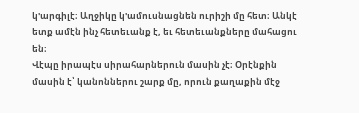կ'արգիլէ։ Աղջիկը կ'ամուսնացնեն ուրիշի մը հետ։ Անկէ ետք ամէն ինչ հետեւանք է, եւ հետեւանքները մահացու են։
Վէպը իրապէս սիրահարներուն մասին չէ։ Օրէնքին մասին է՝ կանոններու շարք մը, որուն քաղաքին մէջ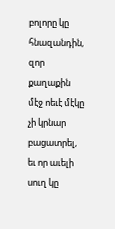բոլորը կը հնազանդին, զոր քաղաքին մէջ ոեւէ մէկը չի կրնար բացատրել, եւ որ աւելի սուղ կը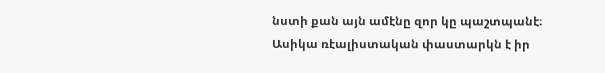նստի քան այն ամէնը զոր կը պաշտպանէ։ Ասիկա ռէալիստական փաստարկն է իր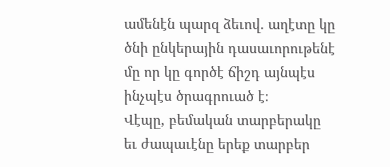ամենէն պարզ ձեւով․ աղէտը կը ծնի ընկերային դասաւորութենէ մը որ կը գործէ ճիշդ այնպէս ինչպէս ծրագրուած է։
Վէպը, բեմական տարբերակը եւ ժապաւէնը երեք տարբեր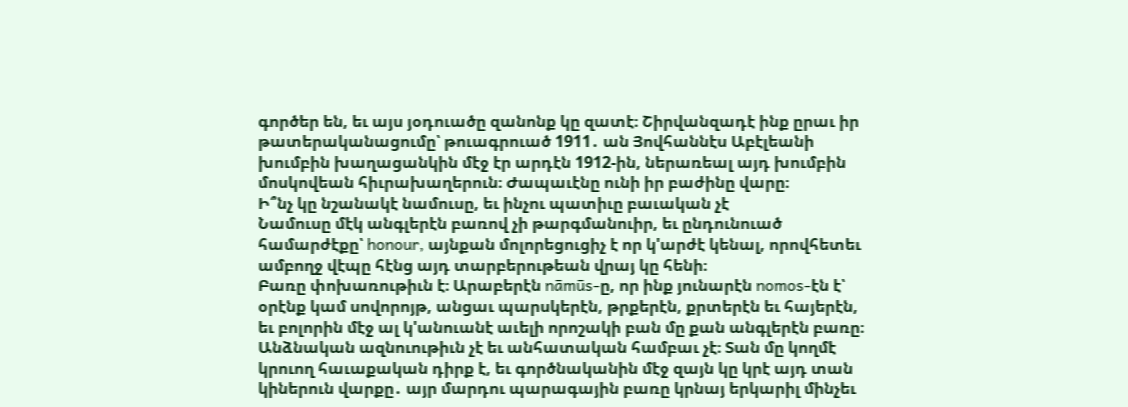գործեր են, եւ այս յօդուածը զանոնք կը զատէ։ Շիրվանզադէ ինք ըրաւ իր թատերականացումը՝ թուագրուած 1911․ ան Յովհաննէս Աբէլեանի խումբին խաղացանկին մէջ էր արդէն 1912-ին, ներառեալ այդ խումբին մոսկովեան հիւրախաղերուն։ Ժապաւէնը ունի իր բաժինը վարը։
Ի՞նչ կը նշանակէ նամուսը, եւ ինչու պատիւը բաւական չէ
Նամուսը մէկ անգլերէն բառով չի թարգմանուիր, եւ ընդունուած համարժէքը՝ honour, այնքան մոլորեցուցիչ է որ կ'արժէ կենալ, որովհետեւ ամբողջ վէպը հէնց այդ տարբերութեան վրայ կը հենի։
Բառը փոխառութիւն է։ Արաբերէն nāmūs-ը, որ ինք յունարէն nomos-էն է՝ օրէնք կամ սովորոյթ, անցաւ պարսկերէն, թրքերէն, քրտերէն եւ հայերէն, եւ բոլորին մէջ ալ կ'անուանէ աւելի որոշակի բան մը քան անգլերէն բառը։ Անձնական ազնուութիւն չէ եւ անհատական համբաւ չէ։ Տան մը կողմէ կրուող հաւաքական դիրք է, եւ գործնականին մէջ զայն կը կրէ այդ տան կիներուն վարքը․ այր մարդու պարագային բառը կրնայ երկարիլ մինչեւ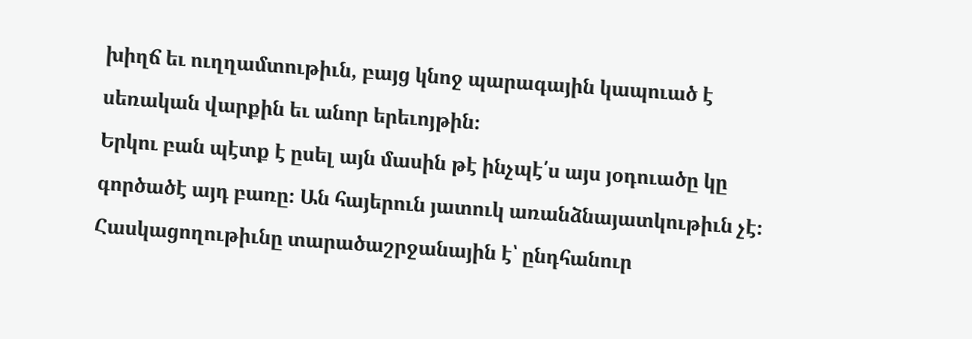խիղճ եւ ուղղամտութիւն, բայց կնոջ պարագային կապուած է սեռական վարքին եւ անոր երեւոյթին։
Երկու բան պէտք է ըսել այն մասին թէ ինչպէ՛ս այս յօդուածը կը գործածէ այդ բառը։ Ան հայերուն յատուկ առանձնայատկութիւն չէ։ Հասկացողութիւնը տարածաշրջանային է՝ ընդհանուր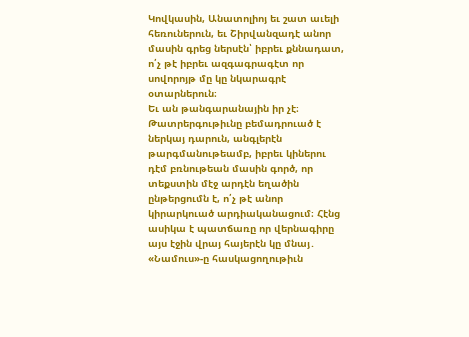Կովկասին, Անատոլիոյ եւ շատ աւելի հեռուներուն, եւ Շիրվանզադէ անոր մասին գրեց ներսէն՝ իբրեւ քննադատ, ո՛չ թէ իբրեւ ազգագրագէտ որ սովորոյթ մը կը նկարագրէ օտարներուն։
Եւ ան թանգարանային իր չէ։ Թատրերգութիւնը բեմադրուած է ներկայ դարուն, անգլերէն թարգմանութեամբ, իբրեւ կիներու դէմ բռնութեան մասին գործ, որ տեքստին մէջ արդէն եղածին ընթերցումն է, ո՛չ թէ անոր կիրարկուած արդիականացում։ Հէնց ասիկա է պատճառը որ վերնագիրը այս էջին վրայ հայերէն կը մնայ․ «Նամուս»-ը հասկացողութիւն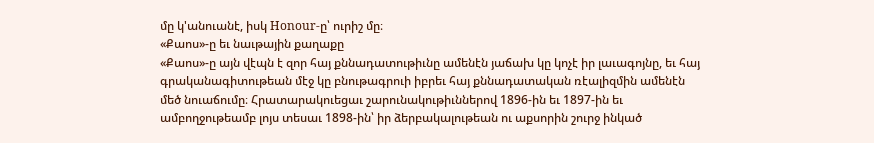մը կ'անուանէ, իսկ Honour-ը՝ ուրիշ մը։
«Քաոս»-ը եւ նաւթային քաղաքը
«Քաոս»-ը այն վէպն է զոր հայ քննադատութիւնը ամենէն յաճախ կը կոչէ իր լաւագոյնը, եւ հայ գրականագիտութեան մէջ կը բնութագրուի իբրեւ հայ քննադատական ռէալիզմին ամենէն մեծ նուաճումը։ Հրատարակուեցաւ շարունակութիւններով 1896-ին եւ 1897-ին եւ ամբողջութեամբ լոյս տեսաւ 1898-ին՝ իր ձերբակալութեան ու աքսորին շուրջ ինկած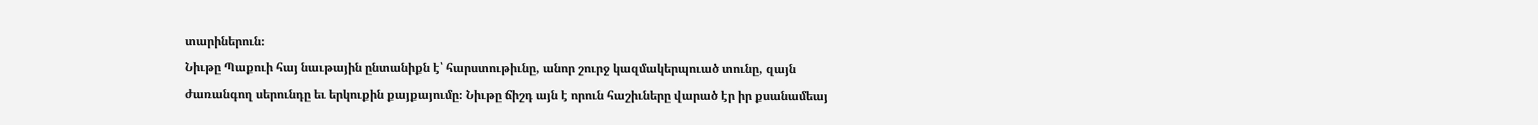տարիներուն։
Նիւթը Պաքուի հայ նաւթային ընտանիքն է՝ հարստութիւնը, անոր շուրջ կազմակերպուած տունը, զայն ժառանգող սերունդը եւ երկուքին քայքայումը։ Նիւթը ճիշդ այն է որուն հաշիւները վարած էր իր քսանամեայ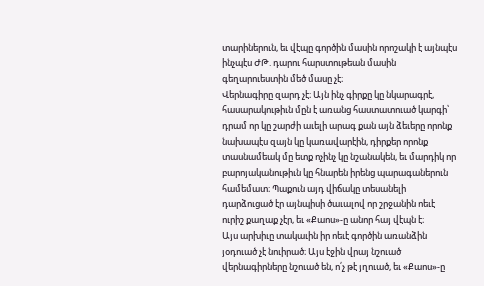տարիներուն, եւ վէպը գործին մասին որոշակի է այնպէս ինչպէս ԺԹ. դարու հարստութեան մասին գեղարուեստին մեծ մասը չէ։
Վերնագիրը զարդ չէ։ Այն ինչ գիրքը կը նկարագրէ, հասարակութիւն մըն է առանց հաստատուած կարգի՝ դրամ որ կը շարժի աւելի արագ քան այն ձեւերը որոնք նախապէս զայն կը կառավարէին, դիրքեր որոնք տասնամեակ մը ետք ոչինչ կը նշանակեն, եւ մարդիկ որ բարոյականութիւն կը հնարեն իրենց պարագաներուն համեմատ։ Պաքուն այդ վիճակը տեսանելի դարձուցած էր այնպիսի ծաւալով որ շրջանին ոեւէ ուրիշ քաղաք չէր, եւ «Քաոս»-ը անոր հայ վէպն է։
Այս արխիւը տակաւին իր ոեւէ գործին առանձին յօդուած չէ նուիրած։ Այս էջին վրայ նշուած վերնագիրները նշուած են, ո՛չ թէ յղուած, եւ «Քաոս»-ը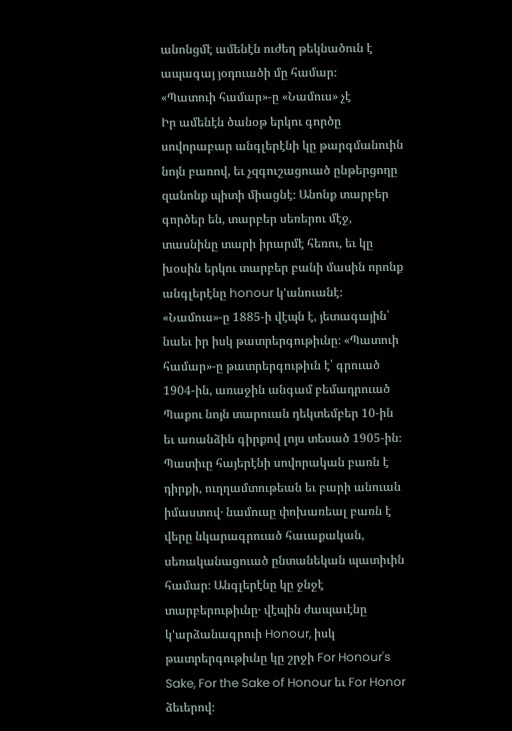անոնցմէ ամենէն ուժեղ թեկնածուն է ապագայ յօդուածի մը համար։
«Պատուի համար»-ը «Նամուս» չէ
Իր ամենէն ծանօթ երկու գործը սովորաբար անգլերէնի կը թարգմանուին նոյն բառով, եւ չզգուշացուած ընթերցողը զանոնք պիտի միացնէ։ Անոնք տարբեր գործեր են, տարբեր սեռերու մէջ, տասնինը տարի իրարմէ հեռու, եւ կը խօսին երկու տարբեր բանի մասին որոնք անգլերէնը honour կ'անուանէ։
«Նամուս»-ը 1885-ի վէպն է, յետագային՝ նաեւ իր իսկ թատրերգութիւնը։ «Պատուի համար»-ը թատրերգութիւն է՝ գրուած 1904-ին, առաջին անգամ բեմադրուած Պաքու նոյն տարուան դեկտեմբեր 10-ին եւ առանձին գիրքով լոյս տեսած 1905-ին։ Պատիւը հայերէնի սովորական բառն է դիրքի, ուղղամտութեան եւ բարի անուան իմաստով․ նամուսը փոխառեալ բառն է վերը նկարագրուած հաւաքական, սեռականացուած ընտանեկան պատիւին համար։ Անգլերէնը կը ջնջէ տարբերութիւնը․ վէպին ժապաւէնը կ'արձանագրուի Honour, իսկ թատրերգութիւնը կը շրջի For Honour's Sake, For the Sake of Honour եւ For Honor ձեւերով։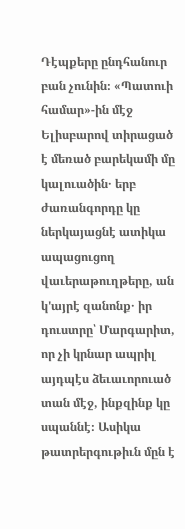Դէպքերը ընդհանուր բան չունին։ «Պատուի համար»-ին մէջ Ելիսբարով տիրացած է մեռած բարեկամի մը կալուածին․ երբ ժառանգորդը կը ներկայացնէ ատիկա ապացուցող վաւերաթուղթերը, ան կ'այրէ զանոնք․ իր դուստրը՝ Մարգարիտ, որ չի կրնար ապրիլ այդպէս ձեւաւորուած տան մէջ, ինքզինք կը սպաննէ։ Ասիկա թատրերգութիւն մըն է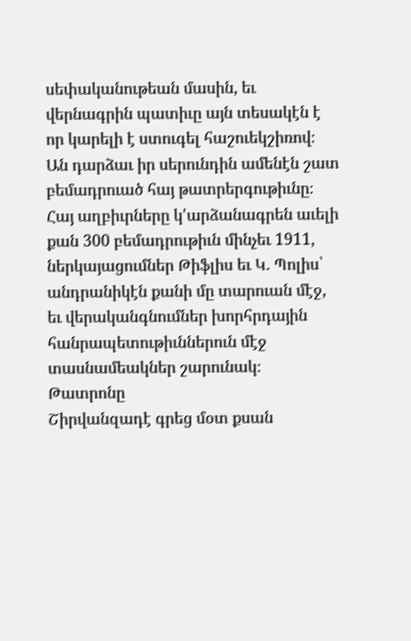սեփականութեան մասին, եւ վերնագրին պատիւը այն տեսակէն է որ կարելի է ստուգել հաշուեկշիռով։
Ան դարձաւ իր սերունդին ամենէն շատ բեմադրուած հայ թատրերգութիւնը։ Հայ աղբիւրները կ'արձանագրեն աւելի քան 300 բեմադրութիւն մինչեւ 1911, ներկայացումներ Թիֆլիս եւ Կ. Պոլիս՝ անդրանիկէն քանի մը տարուան մէջ, եւ վերականգնումներ խորհրդային հանրապետութիւններուն մէջ տասնամեակներ շարունակ։
Թատրոնը
Շիրվանզադէ գրեց մօտ քսան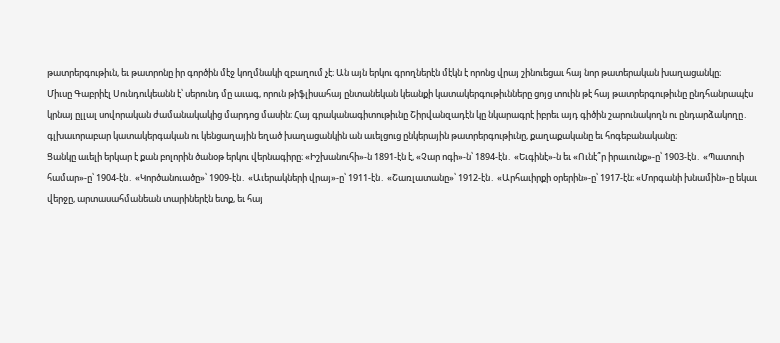թատրերգութիւն, եւ թատրոնը իր գործին մէջ կողմնակի զբաղում չէ։ Ան այն երկու գրողներէն մէկն է որոնց վրայ շինուեցաւ հայ նոր թատերական խաղացանկը։
Միւսը Գաբրիէլ Սունդուկեանն է՝ սերունդ մը աւագ, որուն թիֆլիսահայ ընտանեկան կեանքի կատակերգութիւնները ցոյց տուին թէ հայ թատրերգութիւնը ընդհանրապէս կրնայ ըլլալ սովորական ժամանակակից մարդոց մասին։ Հայ գրականագիտութիւնը Շիրվանզադէն կը նկարագրէ իբրեւ այդ գիծին շարունակողն ու ընդարձակողը․ գլխաւորաբար կատակերգական ու կենցաղային եղած խաղացանկին ան աւելցուց ընկերային թատրերգութիւնը, քաղաքականը եւ հոգեբանականը։
Ցանկը աւելի երկար է քան բոլորին ծանօթ երկու վերնագիրը։ «Իշխանուհի»-ն 1891-էն է, «Չար ոգի»-ն՝ 1894-էն․ «Եւգինէ»-ն եւ «Ունէ՞ր իրաւունք»-ը՝ 1903-էն․ «Պատուի համար»-ը՝ 1904-էն․ «Կործանուածը»՝ 1909-էն․ «Աւերակների վրայ»-ը՝ 1911-էն․ «Շառլատանը»՝ 1912-էն․ «Արհաւիրքի օրերին»-ը՝ 1917-էն։ «Մորգանի խնամին»-ը եկաւ վերջը, արտասահմանեան տարիներէն ետք, եւ հայ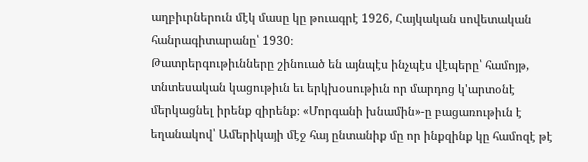աղբիւրներուն մէկ մասը կը թուագրէ 1926, Հայկական սովետական հանրագիտարանը՝ 1930։
Թատրերգութիւնները շինուած են այնպէս ինչպէս վէպերը՝ համոյթ, տնտեսական կացութիւն եւ երկխօսութիւն որ մարդոց կ'արտօնէ մերկացնել իրենք զիրենք։ «Մորգանի խնամին»-ը բացառութիւն է եղանակով՝ Ամերիկայի մէջ հայ ընտանիք մը որ ինքզինք կը համոզէ թէ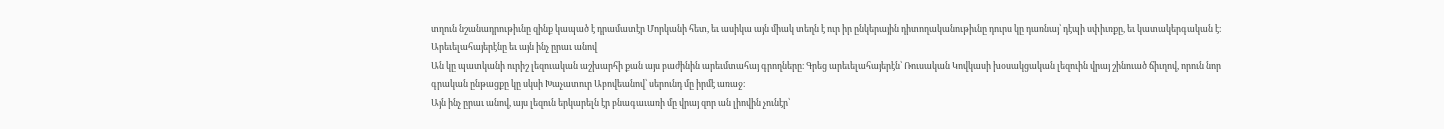տղուն նշանադրութիւնը զինք կապած է դրամատէր Մորկանի հետ, եւ ասիկա այն միակ տեղն է ուր իր ընկերային դիտողականութիւնը դուրս կը դառնայ՝ դէպի սփիւռքը, եւ կատակերգական է։
Արեւելահայերէնը եւ այն ինչ ըրաւ անով
Ան կը պատկանի ուրիշ լեզուական աշխարհի քան այս բաժինին արեւմտահայ գրողները։ Գրեց արեւելահայերէն՝ Ռուսական Կովկասի խօսակցական լեզուին վրայ շինուած ճիւղով, որուն նոր գրական ընթացքը կը սկսի Խաչատուր Աբովեանով՝ սերունդ մը իրմէ առաջ։
Այն ինչ ըրաւ անով, այս լեզուն երկարելն էր բնագաւառի մը վրայ զոր ան լիովին չունէր՝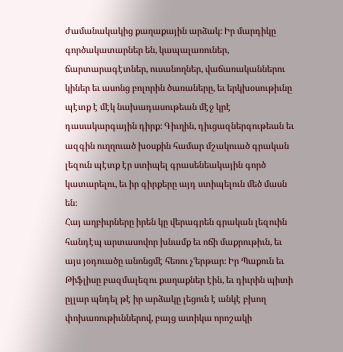ժամանակակից քաղաքային արձակ։ Իր մարդիկը գործակատարներ են, կապալառուներ, ճարտարագէտներ, ուսանողներ, վաճառականներու կիներ եւ ասոնց բոլորին ծառաները, եւ երկխօսութիւնը պէտք է մէկ նախադասութեան մէջ կրէ դասակարգային դիրք։ Գիւղին, դիւցազներգութեան եւ ազգին ուղղուած խօսքին համար մշակուած գրական լեզուն պէտք էր ստիպել գրասենեակային գործ կատարելու, եւ իր գիրքերը այդ ստիպելուն մեծ մասն են։
Հայ աղբիւրները իրեն կը վերագրեն գրական լեզուին հանդէպ արտասովոր խնամք եւ ոճի մաքրութիւն, եւ այս յօդուածը անոնցմէ հեռու չ'երթար։ Իր Պաքուն եւ Թիֆլիսը բազմալեզու քաղաքներ էին, եւ դիւրին պիտի ըլլար պնդել թէ իր արձակը լեցուն է անկէ բխող փոխառութիւններով, բայց ատիկա որոշակի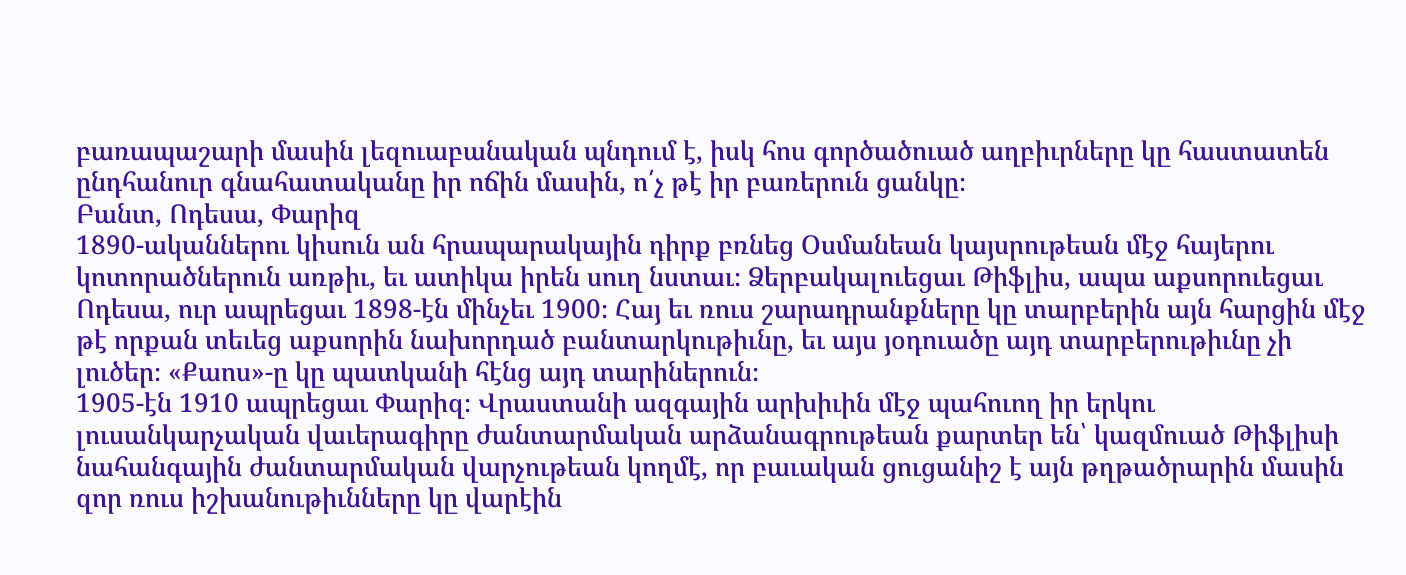բառապաշարի մասին լեզուաբանական պնդում է, իսկ հոս գործածուած աղբիւրները կը հաստատեն ընդհանուր գնահատականը իր ոճին մասին, ո՛չ թէ իր բառերուն ցանկը։
Բանտ, Ոդեսա, Փարիզ
1890-ականներու կիսուն ան հրապարակային դիրք բռնեց Օսմանեան կայսրութեան մէջ հայերու կոտորածներուն առթիւ, եւ ատիկա իրեն սուղ նստաւ։ Ձերբակալուեցաւ Թիֆլիս, ապա աքսորուեցաւ Ոդեսա, ուր ապրեցաւ 1898-էն մինչեւ 1900։ Հայ եւ ռուս շարադրանքները կը տարբերին այն հարցին մէջ թէ որքան տեւեց աքսորին նախորդած բանտարկութիւնը, եւ այս յօդուածը այդ տարբերութիւնը չի լուծեր։ «Քաոս»-ը կը պատկանի հէնց այդ տարիներուն։
1905-էն 1910 ապրեցաւ Փարիզ։ Վրաստանի ազգային արխիւին մէջ պահուող իր երկու լուսանկարչական վաւերագիրը ժանտարմական արձանագրութեան քարտեր են՝ կազմուած Թիֆլիսի նահանգային ժանտարմական վարչութեան կողմէ, որ բաւական ցուցանիշ է այն թղթածրարին մասին զոր ռուս իշխանութիւնները կը վարէին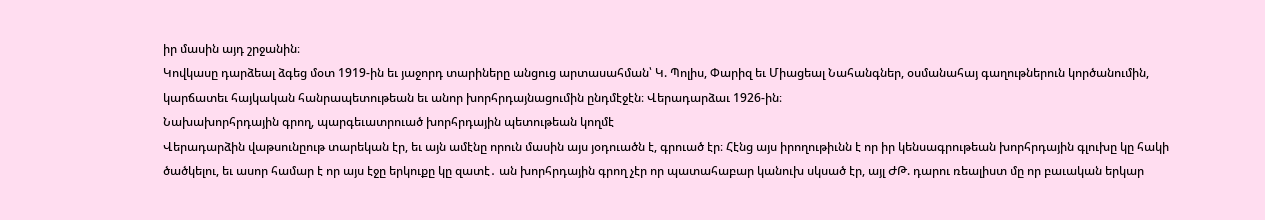իր մասին այդ շրջանին։
Կովկասը դարձեալ ձգեց մօտ 1919-ին եւ յաջորդ տարիները անցուց արտասահման՝ Կ. Պոլիս, Փարիզ եւ Միացեալ Նահանգներ, օսմանահայ գաղութներուն կործանումին, կարճատեւ հայկական հանրապետութեան եւ անոր խորհրդայնացումին ընդմէջէն։ Վերադարձաւ 1926-ին։
Նախախորհրդային գրող, պարգեւատրուած խորհրդային պետութեան կողմէ
Վերադարձին վաթսունըութ տարեկան էր, եւ այն ամէնը որուն մասին այս յօդուածն է, գրուած էր։ Հէնց այս իրողութիւնն է որ իր կենսագրութեան խորհրդային գլուխը կը հակի ծածկելու, եւ ասոր համար է որ այս էջը երկուքը կը զատէ․ ան խորհրդային գրող չէր որ պատահաբար կանուխ սկսած էր, այլ ԺԹ. դարու ռեալիստ մը որ բաւական երկար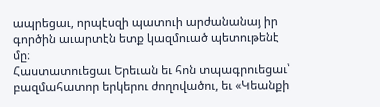ապրեցաւ, որպէսզի պատուի արժանանայ իր գործին աւարտէն ետք կազմուած պետութենէ մը։
Հաստատուեցաւ Երեւան եւ հոն տպագրուեցաւ՝ բազմահատոր երկերու ժողովածու, եւ «Կեանքի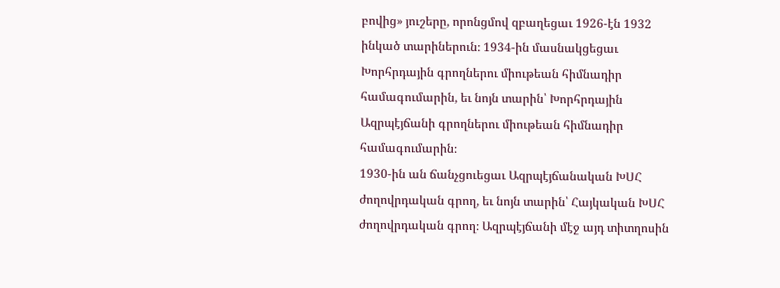բովից» յուշերը, որոնցմով զբաղեցաւ 1926-էն 1932 ինկած տարիներուն։ 1934-ին մասնակցեցաւ Խորհրդային գրողներու միութեան հիմնադիր համագումարին, եւ նոյն տարին՝ Խորհրդային Ազրպէյճանի գրողներու միութեան հիմնադիր համագումարին։
1930-ին ան ճանչցուեցաւ Ազրպէյճանական ԽՍՀ ժողովրդական գրող, եւ նոյն տարին՝ Հայկական ԽՍՀ ժողովրդական գրող։ Ազրպէյճանի մէջ այդ տիտղոսին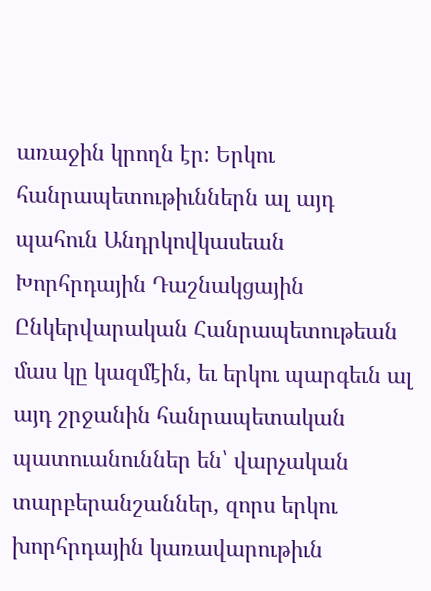առաջին կրողն էր։ Երկու հանրապետութիւններն ալ այդ պահուն Անդրկովկասեան Խորհրդային Դաշնակցային Ընկերվարական Հանրապետութեան մաս կը կազմէին, եւ երկու պարգեւն ալ այդ շրջանին հանրապետական պատուանուններ են՝ վարչական տարբերանշաններ, զորս երկու խորհրդային կառավարութիւն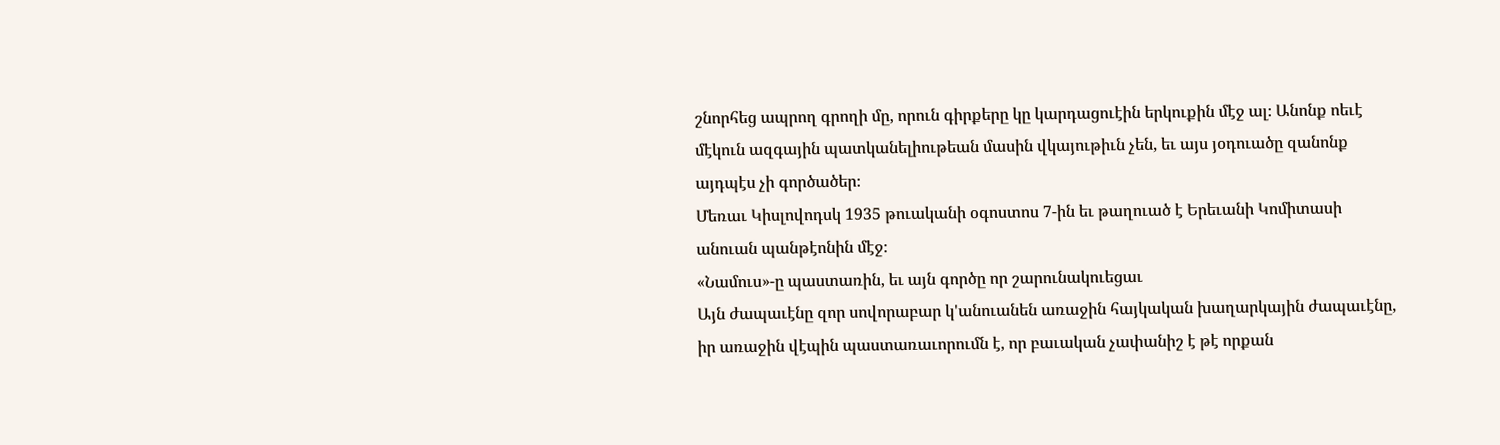շնորհեց ապրող գրողի մը, որուն գիրքերը կը կարդացուէին երկուքին մէջ ալ։ Անոնք ոեւէ մէկուն ազգային պատկանելիութեան մասին վկայութիւն չեն, եւ այս յօդուածը զանոնք այդպէս չի գործածեր։
Մեռաւ Կիսլովոդսկ 1935 թուականի օգոստոս 7-ին եւ թաղուած է Երեւանի Կոմիտասի անուան պանթէոնին մէջ։
«Նամուս»-ը պաստառին, եւ այն գործը որ շարունակուեցաւ
Այն ժապաւէնը զոր սովորաբար կ'անուանեն առաջին հայկական խաղարկային ժապաւէնը, իր առաջին վէպին պաստառաւորումն է, որ բաւական չափանիշ է թէ որքան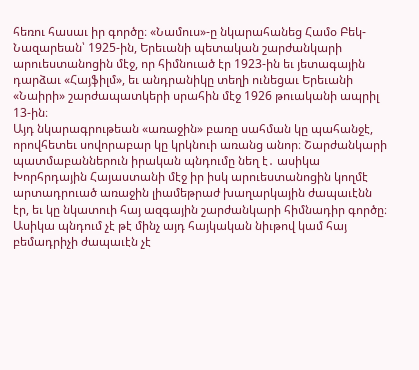հեռու հասաւ իր գործը։ «Նամուս»-ը նկարահանեց Համօ Բեկ-Նազարեան՝ 1925-ին, Երեւանի պետական շարժանկարի արուեստանոցին մէջ, որ հիմնուած էր 1923-ին եւ յետագային դարձաւ «Հայֆիլմ», եւ անդրանիկը տեղի ունեցաւ Երեւանի «Նաիրի» շարժապատկերի սրահին մէջ 1926 թուականի ապրիլ 13-ին։
Այդ նկարագրութեան «առաջին» բառը սահման կը պահանջէ, որովհետեւ սովորաբար կը կրկնուի առանց անոր։ Շարժանկարի պատմաբաններուն իրական պնդումը նեղ է․ ասիկա Խորհրդային Հայաստանի մէջ իր իսկ արուեստանոցին կողմէ արտադրուած առաջին լիամեթրաժ խաղարկային ժապաւէնն էր, եւ կը նկատուի հայ ազգային շարժանկարի հիմնադիր գործը։ Ասիկա պնդում չէ թէ մինչ այդ հայկական նիւթով կամ հայ բեմադրիչի ժապաւէն չէ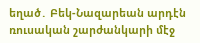եղած․ Բեկ-Նազարեան արդէն ռուսական շարժանկարի մէջ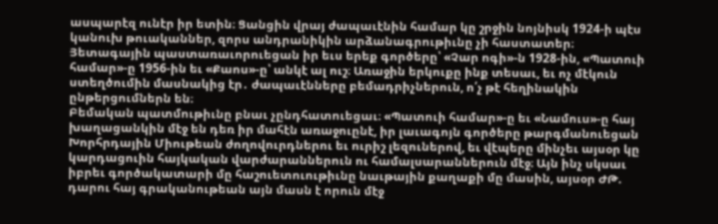ասպարէզ ունէր իր ետին։ Ցանցին վրայ ժապաւէնին համար կը շրջին նոյնիսկ 1924-ի պէս կանուխ թուականներ, զորս անդրանիկին արձանագրութիւնը չի հաստատեր։
Յետագային պաստառաւորուեցան իր եւս երեք գործերը՝ «Չար ոգի»-ն 1928-ին, «Պատուի համար»-ը 1956-ին եւ «Քաոս»-ը՝ անկէ ալ ուշ։ Առաջին երկուքը ինք տեսաւ, եւ ոչ մէկուն ստեղծումին մասնակից էր․ ժապաւէնները բեմադրիչներուն, ո՛չ թէ հեղինակին ընթերցումներն են։
Բեմական պատմութիւնը բնաւ չընդհատուեցաւ։ «Պատուի համար»-ը եւ «Նամուս»-ը հայ խաղացանկին մէջ են դեռ իր մահէն առաջուընէ, իր լաւագոյն գործերը թարգմանուեցան Խորհրդային Միութեան ժողովուրդներու եւ ուրիշ լեզուներով, եւ վէպերը մինչեւ այսօր կը կարդացուին հայկական վարժարաններուն ու համալսարաններուն մէջ։ Այն ինչ սկսաւ իբրեւ գործակատարի մը հաշուետուութիւնը նաւթային քաղաքի մը մասին, այսօր ԺԹ. դարու հայ գրականութեան այն մասն է որուն մէջ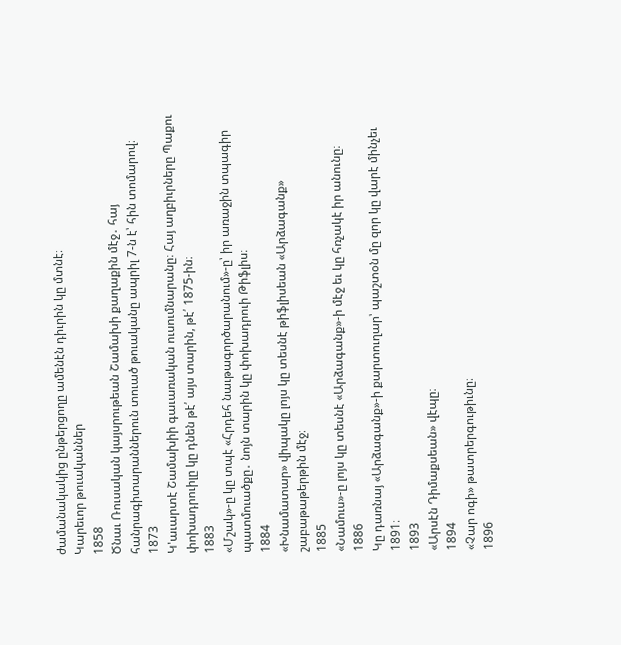ժամանակակից ընթերցողը ամենէն դիւրին կը մտնէ։
Կարեւոր թուականներ
1858
Ծնաւ Ռուսական կայսրութեան Շամախի քաղաքին մէջ․ հայ հանրագիտարաններուն տուած թուականը ապրիլ 7-ն է՝ հին տոմարով։
1873
Կ'աւարտէ Շամախիի գաւառական ուսումնարանը։ Հայ աղբիւրները Պաքու փոխադրուիլը կը դնեն թէ՛ այս տարին, թէ՛ 1875-ին։
1883
«Մշակ»-ը կը տպէ «Հրդեհ նաւթագործարանում»-ը՝ իր առաջին տպագիր պատմուածքը․ նոյն տարին կը փոխադրուի Թիֆլիս։
1884
«Խնամատար» վիպակը լոյս կը տեսնէ թիֆլիսեան «Արձագանք» շաբաթաթերթին մէջ։
1885
«Նամուս»-ը լոյս կը տեսնէ «Արձագանք»-ի մէջ եւ կը հռչակէ իր անունը։
1886
Կը դառնայ «Արձագանք»-ի քարտուղար՝ պաշտօն մը զոր կը վարէ մինչեւ 1891։
1893
«Արսէն Դիմաքսեան» վէպը։
1894
«Չար ոգի» թատրերգութիւնը։
1896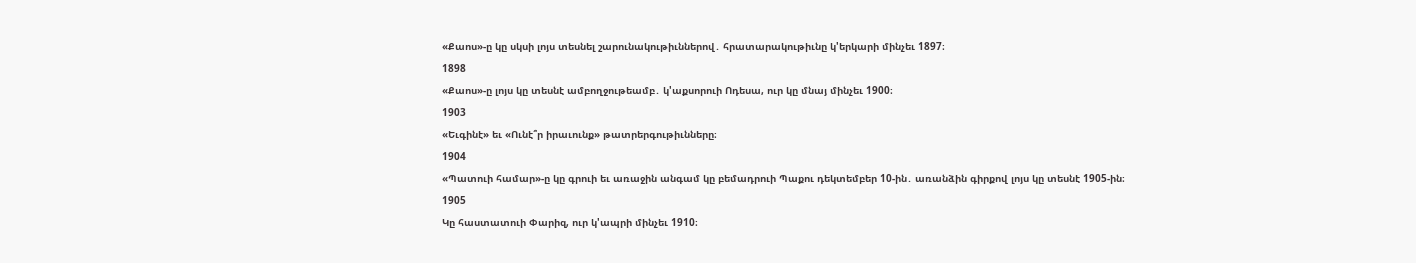«Քաոս»-ը կը սկսի լոյս տեսնել շարունակութիւններով․ հրատարակութիւնը կ'երկարի մինչեւ 1897։
1898
«Քաոս»-ը լոյս կը տեսնէ ամբողջութեամբ․ կ'աքսորուի Ոդեսա, ուր կը մնայ մինչեւ 1900։
1903
«Եւգինէ» եւ «Ունէ՞ր իրաւունք» թատրերգութիւնները։
1904
«Պատուի համար»-ը կը գրուի եւ առաջին անգամ կը բեմադրուի Պաքու դեկտեմբեր 10-ին․ առանձին գիրքով լոյս կը տեսնէ 1905-ին։
1905
Կը հաստատուի Փարիզ, ուր կ'ապրի մինչեւ 1910։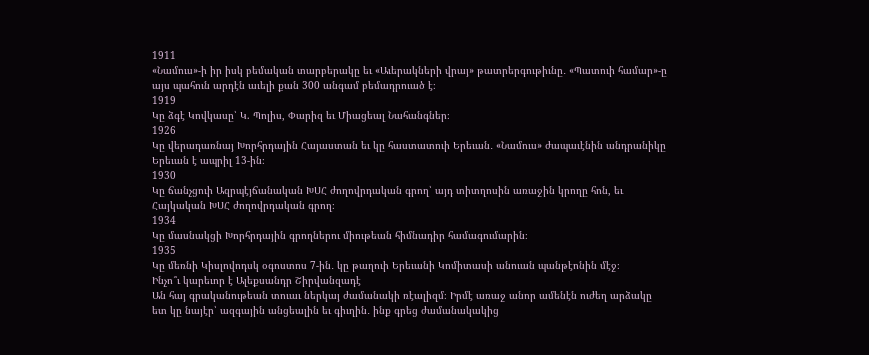1911
«Նամուս»-ի իր իսկ բեմական տարբերակը եւ «Աւերակների վրայ» թատրերգութիւնը․ «Պատուի համար»-ը այս պահուն արդէն աւելի քան 300 անգամ բեմադրուած է։
1919
Կը ձգէ Կովկասը՝ Կ. Պոլիս, Փարիզ եւ Միացեալ Նահանգներ։
1926
Կը վերադառնայ Խորհրդային Հայաստան եւ կը հաստատուի Երեւան․ «Նամուս» ժապաւէնին անդրանիկը Երեւան է ապրիլ 13-ին։
1930
Կը ճանչցուի Ազրպէյճանական ԽՍՀ ժողովրդական գրող՝ այդ տիտղոսին առաջին կրողը հոն, եւ Հայկական ԽՍՀ ժողովրդական գրող։
1934
Կը մասնակցի Խորհրդային գրողներու միութեան հիմնադիր համագումարին։
1935
Կը մեռնի Կիսլովոդսկ օգոստոս 7-ին․ կը թաղուի Երեւանի Կոմիտասի անուան պանթէոնին մէջ։
Ինչո՞ւ կարեւոր է Ալեքսանդր Շիրվանզադէ
Ան հայ գրականութեան տուաւ ներկայ ժամանակի ռէալիզմ։ Իրմէ առաջ անոր ամենէն ուժեղ արձակը ետ կը նայէր՝ ազգային անցեալին եւ գիւղին․ ինք գրեց ժամանակակից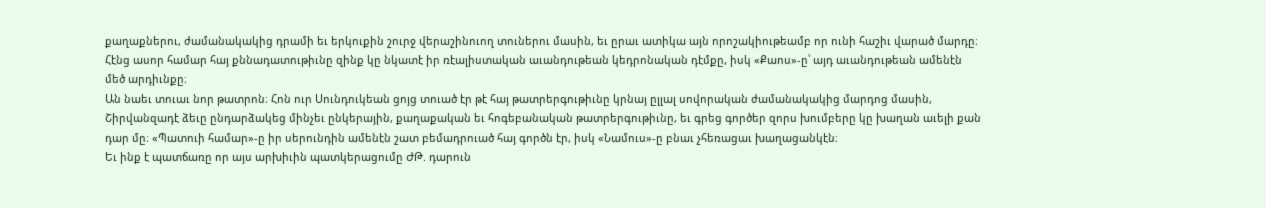քաղաքներու, ժամանակակից դրամի եւ երկուքին շուրջ վերաշինուող տուներու մասին, եւ ըրաւ ատիկա այն որոշակիութեամբ որ ունի հաշիւ վարած մարդը։ Հէնց ասոր համար հայ քննադատութիւնը զինք կը նկատէ իր ռէալիստական աւանդութեան կեդրոնական դէմքը, իսկ «Քաոս»-ը՝ այդ աւանդութեան ամենէն մեծ արդիւնքը։
Ան նաեւ տուաւ նոր թատրոն։ Հոն ուր Սունդուկեան ցոյց տուած էր թէ հայ թատրերգութիւնը կրնայ ըլլալ սովորական ժամանակակից մարդոց մասին, Շիրվանզադէ ձեւը ընդարձակեց մինչեւ ընկերային, քաղաքական եւ հոգեբանական թատրերգութիւնը, եւ գրեց գործեր զորս խումբերը կը խաղան աւելի քան դար մը։ «Պատուի համար»-ը իր սերունդին ամենէն շատ բեմադրուած հայ գործն էր, իսկ «Նամուս»-ը բնաւ չհեռացաւ խաղացանկէն։
Եւ ինք է պատճառը որ այս արխիւին պատկերացումը ԺԹ. դարուն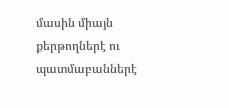մասին միայն քերթողներէ ու պատմաբաններէ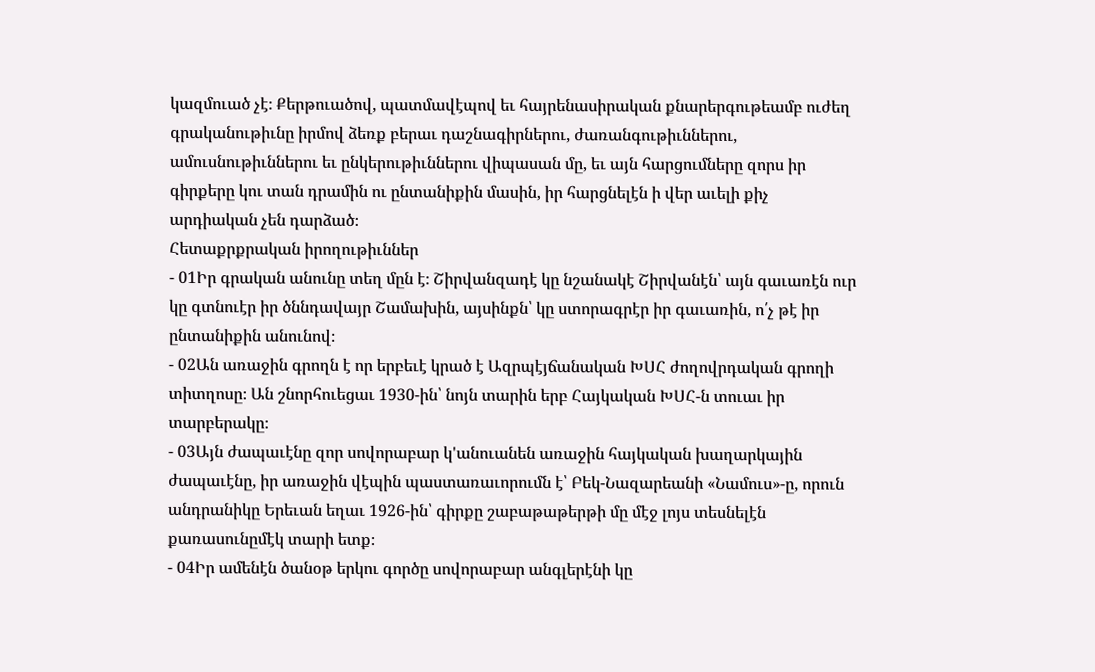կազմուած չէ։ Քերթուածով, պատմավէպով եւ հայրենասիրական քնարերգութեամբ ուժեղ գրականութիւնը իրմով ձեռք բերաւ դաշնագիրներու, ժառանգութիւններու, ամուսնութիւններու եւ ընկերութիւններու վիպասան մը, եւ այն հարցումները զորս իր գիրքերը կու տան դրամին ու ընտանիքին մասին, իր հարցնելէն ի վեր աւելի քիչ արդիական չեն դարձած։
Հետաքրքրական իրողութիւններ
- 01Իր գրական անունը տեղ մըն է։ Շիրվանզադէ կը նշանակէ Շիրվանէն՝ այն գաւառէն ուր կը գտնուէր իր ծննդավայր Շամախին, այսինքն՝ կը ստորագրէր իր գաւառին, ո՛չ թէ իր ընտանիքին անունով։
- 02Ան առաջին գրողն է որ երբեւէ կրած է Ազրպէյճանական ԽՍՀ ժողովրդական գրողի տիտղոսը։ Ան շնորհուեցաւ 1930-ին՝ նոյն տարին երբ Հայկական ԽՍՀ-ն տուաւ իր տարբերակը։
- 03Այն ժապաւէնը զոր սովորաբար կ'անուանեն առաջին հայկական խաղարկային ժապաւէնը, իր առաջին վէպին պաստառաւորումն է՝ Բեկ-Նազարեանի «Նամուս»-ը, որուն անդրանիկը Երեւան եղաւ 1926-ին՝ գիրքը շաբաթաթերթի մը մէջ լոյս տեսնելէն քառասունըմէկ տարի ետք։
- 04Իր ամենէն ծանօթ երկու գործը սովորաբար անգլերէնի կը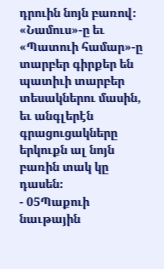դրուին նոյն բառով։ «Նամուս»-ը եւ «Պատուի համար»-ը տարբեր գիրքեր են պատիւի տարբեր տեսակներու մասին, եւ անգլերէն գրացուցակները երկուքն ալ նոյն բառին տակ կը դասեն։
- 05Պաքուի նաւթային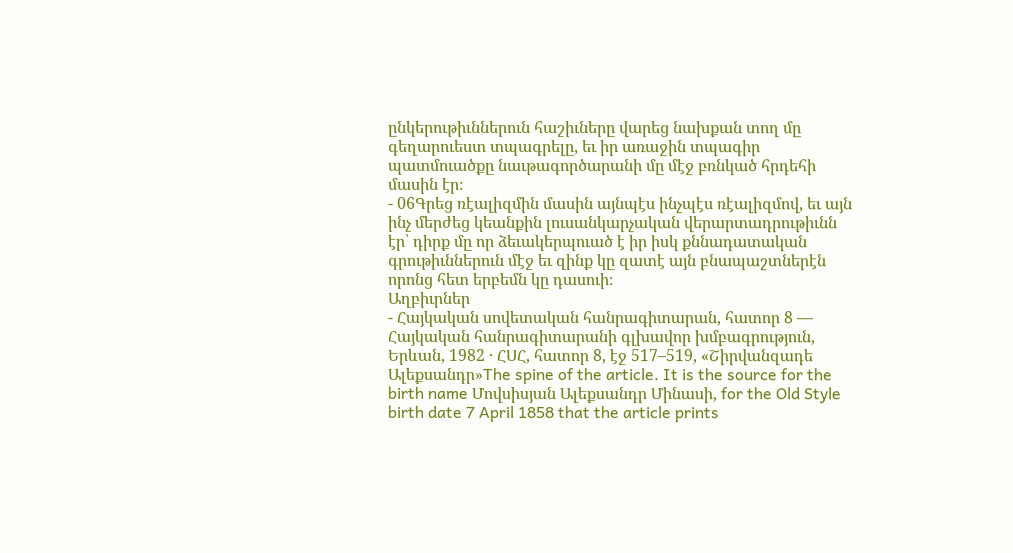ընկերութիւններուն հաշիւները վարեց նախքան տող մը գեղարուեստ տպագրելը, եւ իր առաջին տպագիր պատմուածքը նաւթագործարանի մը մէջ բռնկած հրդեհի մասին էր։
- 06Գրեց ռէալիզմին մասին այնպէս ինչպէս ռէալիզմով, եւ այն ինչ մերժեց կեանքին լուսանկարչական վերարտադրութիւնն էր՝ դիրք մը որ ձեւակերպուած է իր իսկ քննադատական գրութիւններուն մէջ եւ զինք կը զատէ այն բնապաշտներէն որոնց հետ երբեմն կը դասուի։
Աղբիւրներ
- Հայկական սովետական հանրագիտարան, հատոր 8 — Հայկական հանրագիտարանի գլխավոր խմբագրություն, Երևան, 1982 · ՀՍՀ, հատոր 8, էջ 517–519, «Շիրվանզադե Ալեքսանդր»The spine of the article. It is the source for the birth name Մովսիսյան Ալեքսանդր Մինասի, for the Old Style birth date 7 April 1858 that the article prints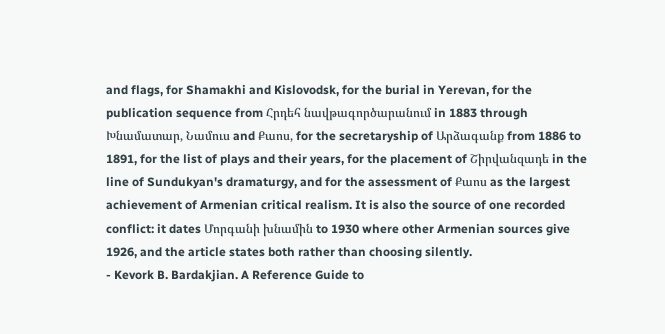and flags, for Shamakhi and Kislovodsk, for the burial in Yerevan, for the publication sequence from Հրդեհ նավթագործարանում in 1883 through Խնամատար, Նամուս and Քաոս, for the secretaryship of Արձագանք from 1886 to 1891, for the list of plays and their years, for the placement of Շիրվանզադե in the line of Sundukyan's dramaturgy, and for the assessment of Քաոս as the largest achievement of Armenian critical realism. It is also the source of one recorded conflict: it dates Մորգանի խնամին to 1930 where other Armenian sources give 1926, and the article states both rather than choosing silently.
- Kevork B. Bardakjian. A Reference Guide to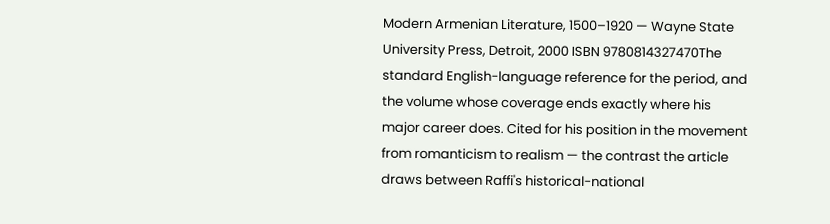Modern Armenian Literature, 1500–1920 — Wayne State University Press, Detroit, 2000 ISBN 9780814327470The standard English-language reference for the period, and the volume whose coverage ends exactly where his major career does. Cited for his position in the movement from romanticism to realism — the contrast the article draws between Raffi's historical-national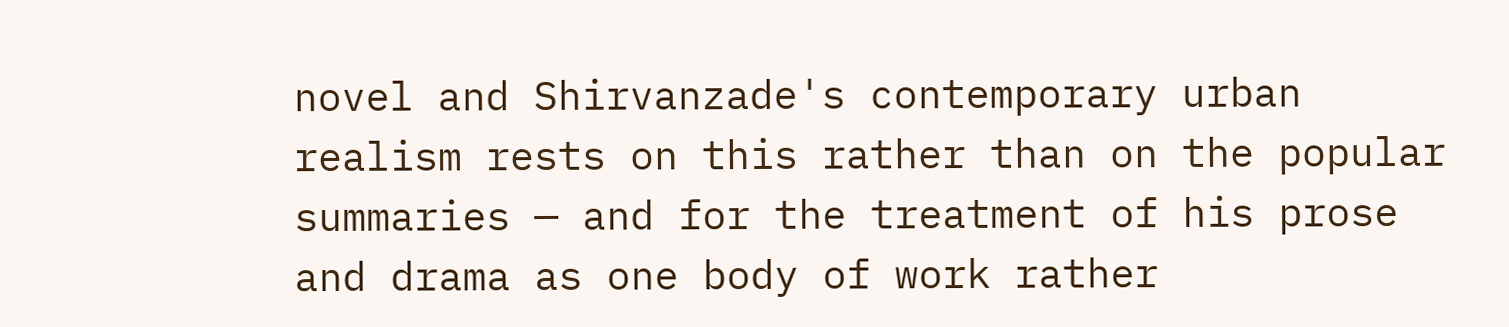novel and Shirvanzade's contemporary urban realism rests on this rather than on the popular summaries — and for the treatment of his prose and drama as one body of work rather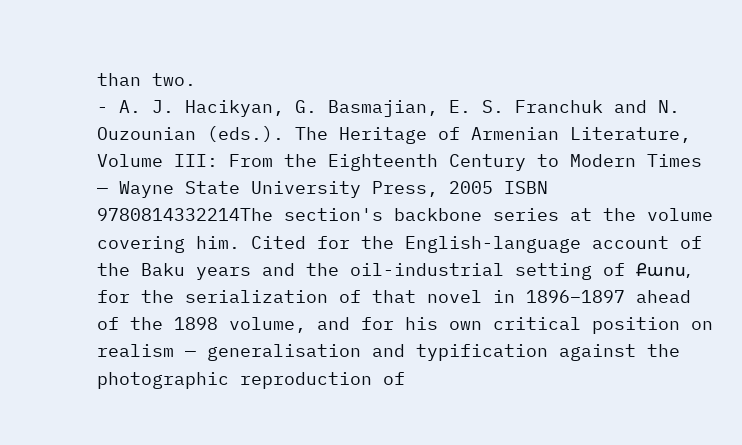than two.
- A. J. Hacikyan, G. Basmajian, E. S. Franchuk and N. Ouzounian (eds.). The Heritage of Armenian Literature, Volume III: From the Eighteenth Century to Modern Times — Wayne State University Press, 2005 ISBN 9780814332214The section's backbone series at the volume covering him. Cited for the English-language account of the Baku years and the oil-industrial setting of Քաոս, for the serialization of that novel in 1896–1897 ahead of the 1898 volume, and for his own critical position on realism — generalisation and typification against the photographic reproduction of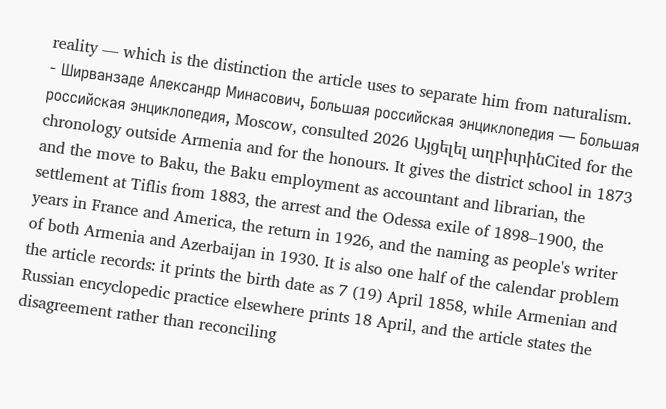reality — which is the distinction the article uses to separate him from naturalism.
- Ширванзаде Александр Минасович, Большая российская энциклопедия — Большая российская энциклопедия, Moscow, consulted 2026 Այցելել աղբիւրինCited for the chronology outside Armenia and for the honours. It gives the district school in 1873 and the move to Baku, the Baku employment as accountant and librarian, the settlement at Tiflis from 1883, the arrest and the Odessa exile of 1898–1900, the years in France and America, the return in 1926, and the naming as people's writer of both Armenia and Azerbaijan in 1930. It is also one half of the calendar problem the article records: it prints the birth date as 7 (19) April 1858, while Armenian and Russian encyclopedic practice elsewhere prints 18 April, and the article states the disagreement rather than reconciling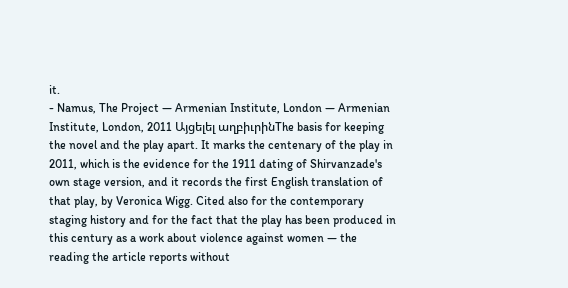it.
- Namus, The Project — Armenian Institute, London — Armenian Institute, London, 2011 Այցելել աղբիւրինThe basis for keeping the novel and the play apart. It marks the centenary of the play in 2011, which is the evidence for the 1911 dating of Shirvanzade's own stage version, and it records the first English translation of that play, by Veronica Wigg. Cited also for the contemporary staging history and for the fact that the play has been produced in this century as a work about violence against women — the reading the article reports without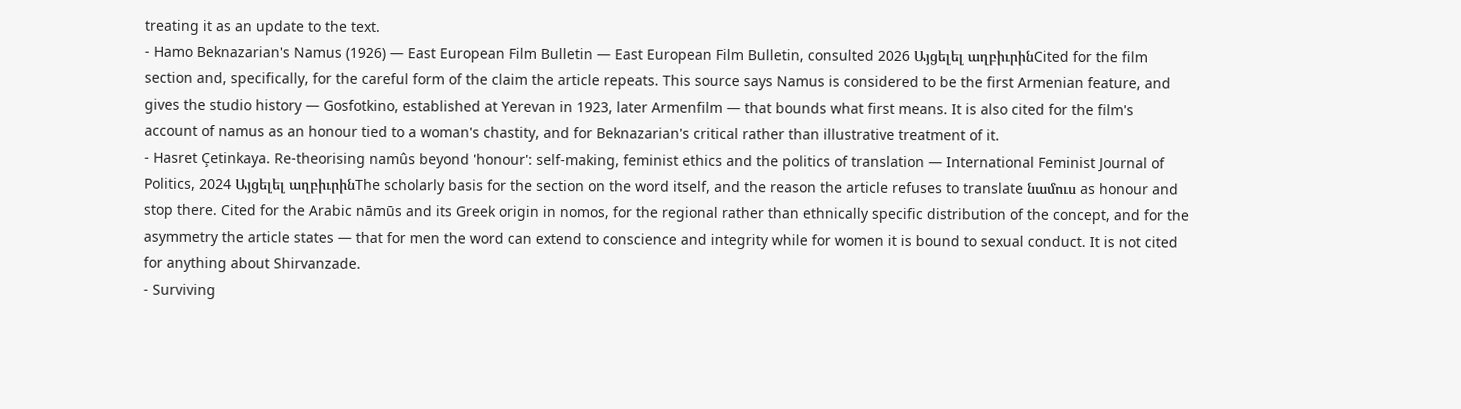treating it as an update to the text.
- Hamo Beknazarian's Namus (1926) — East European Film Bulletin — East European Film Bulletin, consulted 2026 Այցելել աղբիւրինCited for the film section and, specifically, for the careful form of the claim the article repeats. This source says Namus is considered to be the first Armenian feature, and gives the studio history — Gosfotkino, established at Yerevan in 1923, later Armenfilm — that bounds what first means. It is also cited for the film's account of namus as an honour tied to a woman's chastity, and for Beknazarian's critical rather than illustrative treatment of it.
- Hasret Çetinkaya. Re-theorising namûs beyond 'honour': self-making, feminist ethics and the politics of translation — International Feminist Journal of Politics, 2024 Այցելել աղբիւրինThe scholarly basis for the section on the word itself, and the reason the article refuses to translate նամուս as honour and stop there. Cited for the Arabic nāmūs and its Greek origin in nomos, for the regional rather than ethnically specific distribution of the concept, and for the asymmetry the article states — that for men the word can extend to conscience and integrity while for women it is bound to sexual conduct. It is not cited for anything about Shirvanzade.
- Surviving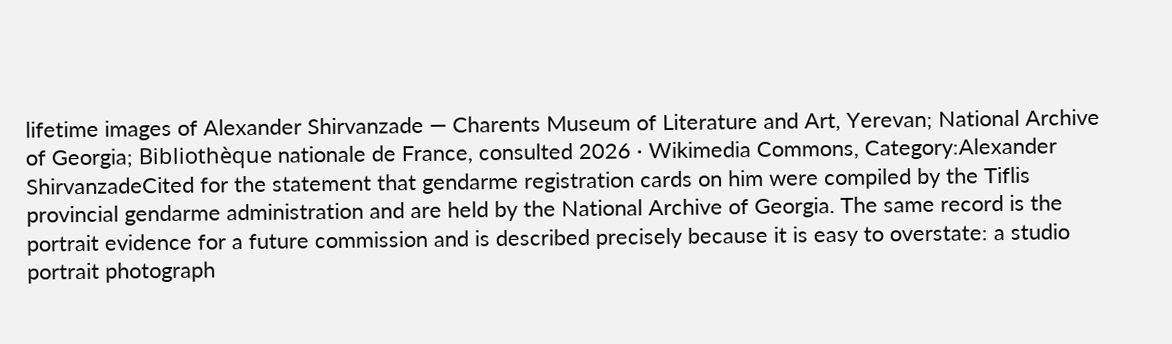lifetime images of Alexander Shirvanzade — Charents Museum of Literature and Art, Yerevan; National Archive of Georgia; Bibliothèque nationale de France, consulted 2026 · Wikimedia Commons, Category:Alexander ShirvanzadeCited for the statement that gendarme registration cards on him were compiled by the Tiflis provincial gendarme administration and are held by the National Archive of Georgia. The same record is the portrait evidence for a future commission and is described precisely because it is easy to overstate: a studio portrait photograph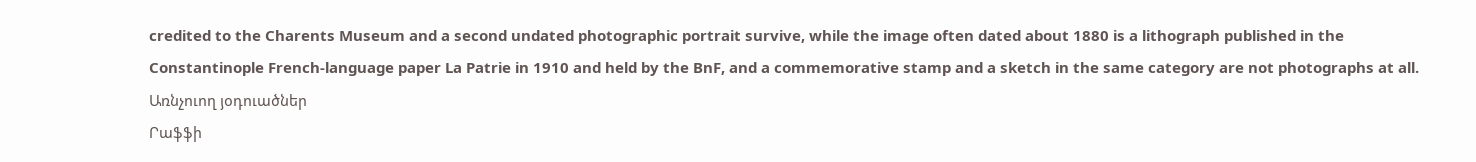credited to the Charents Museum and a second undated photographic portrait survive, while the image often dated about 1880 is a lithograph published in the Constantinople French-language paper La Patrie in 1910 and held by the BnF, and a commemorative stamp and a sketch in the same category are not photographs at all.
Առնչուող յօդուածներ
Րաֆֆի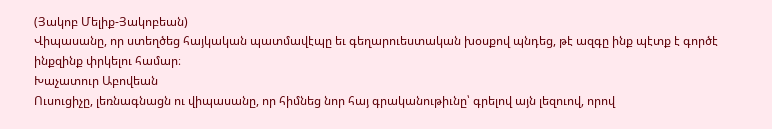(Յակոբ Մելիք-Յակոբեան)
Վիպասանը, որ ստեղծեց հայկական պատմավէպը եւ գեղարուեստական խօսքով պնդեց, թէ ազգը ինք պէտք է գործէ ինքզինք փրկելու համար։
Խաչատուր Աբովեան
Ուսուցիչը, լեռնագնացն ու վիպասանը, որ հիմնեց նոր հայ գրականութիւնը՝ գրելով այն լեզուով, որով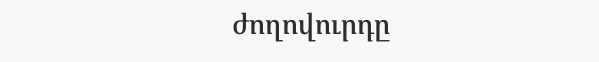ժողովուրդը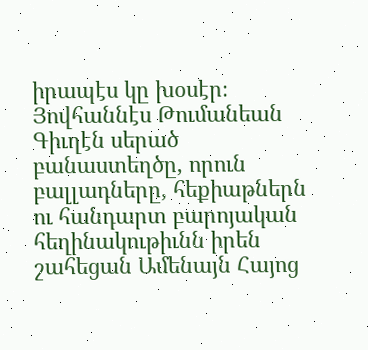իրապէս կը խօսէր։
Յովհաննէս Թումանեան
Գիւղէն սերած բանաստեղծը, որուն բալլադները, հեքիաթներն ու հանդարտ բարոյական հեղինակութիւնն իրեն շահեցան Ամենայն Հայոց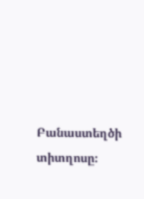Բանաստեղծի տիտղոսը։